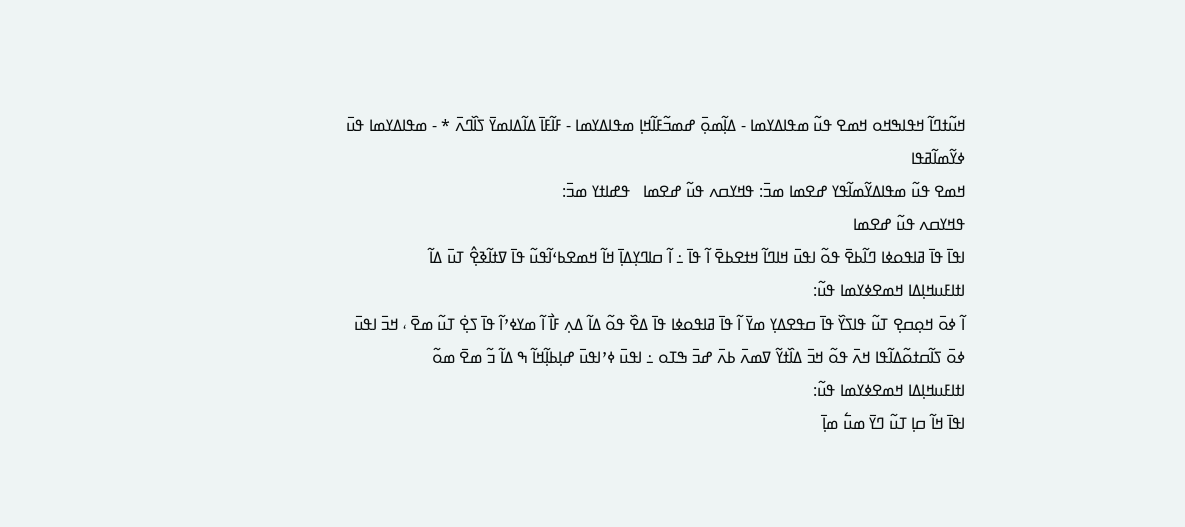ߞߎ߬ߙߣߊ߬ ߞߟߊߒߞߋ ߞߘߐ ߟߎ߬ ߘߟߊߡߌߘߊ - ߡߊ߲߬ߘߋ߲߫ ߝߘߏ߬ߓߊ߬ߞߊ߲ ߘߟߊߡߌߘߊ - ߓߊ߬ߓߊ߫ ߡߊ߬ߡߊߘߌ߫ ߖߊ߰ߣߍ߫ * - ߘߟߊߡߌߘߊ ߟߎ߫ ߦߌ߬ߘߊ߬ߥߟߊ
ߞߘߐ ߟߎ߬ ߘߟߊߡߌ߬ߘߊ߬ߟߌ ߝߐߘߊ ߘߏ߫: ߟߞߌߛߍ ߟߎ߬ ߝߐߘߊ   ߟߝߊߙߌ ߘߏ߫:
ߟߞߌߛߍ ߟߎ߬ ߝߐߘߊ
ߊߟߊ߫ ߟߊ߫ ߥߊߟߋߦߊ ߣߊ߬ߕߐ߫ ߟߋ߬ ߊߟߎ߫ ߞߊߣߊ߬ ߞߙߐߕߐ߫ ߊ߬ ߟߊ߫ ߸ ߊ߬ ߛߊߣߌ߲ߡߊ߲߫ ߞߊ߬ ߞߘߐߕߵߊ߬ߟߎ߬ ߟߊ߫ ߜߙߊ߬ߢߐ߲߮ ߠߎ߫ ߡߊ߬
ߊߙߊߓߎߞߊ߲ߡߊ ߞߘߐߦߌߘߊ ߟߎ߬:
ߊ߬ ߦߋ߫ ߞߋ߲ߛߐ߲ ߠߎ߬ ߟߊߖߌ߰ ߟߊ߫ ߛߟߐߡߌ߲ ߘߌ߫ ߊ߬ ߟߊ߫ ߥߊߟߋߦߊ ߟߊ߫ ߡߐ߰ ߟߋ߬ ߡߊ߬ ߡߍ߲ ߓߊ߯ ߊ߬ ߘߌߦߴߊ߬ ߟߊ߫ ߖߐ߲߭ ߠߎ߬ ߘߐ߫ ، ߞߏ߫ ߊߟߎ߫ ߦߋ߫ ߖߊ߬ߛߙߋ߬ߡߊ߬ߟߊ ߞߍ߫ ߟߋ߬ ߞߏ߫ ߡߊ߰ߙߌ߬ ߜߘߍ߫ ߕߍ߫ ߝߏ߫ ߒߠߋ ߸ ߊߟߎ߫ ߦߴߊߟߎ߫ ߝߊ߲ߕߊ߲߬ߞߊ߬ ߒ ߡߊ߬ ߏ߬ ߘߐ߫ ߘߋ߬
ߊߙߊߓߎߞߊ߲ߡߊ ߞߘߐߦߌߘߊ ߟߎ߬:
ߊߟߊ߫ ߞߊ߬ ߛߊ߲ ߠߎ߬ ߣߌ߫ ߘߎ߱ ߘߊ߲߫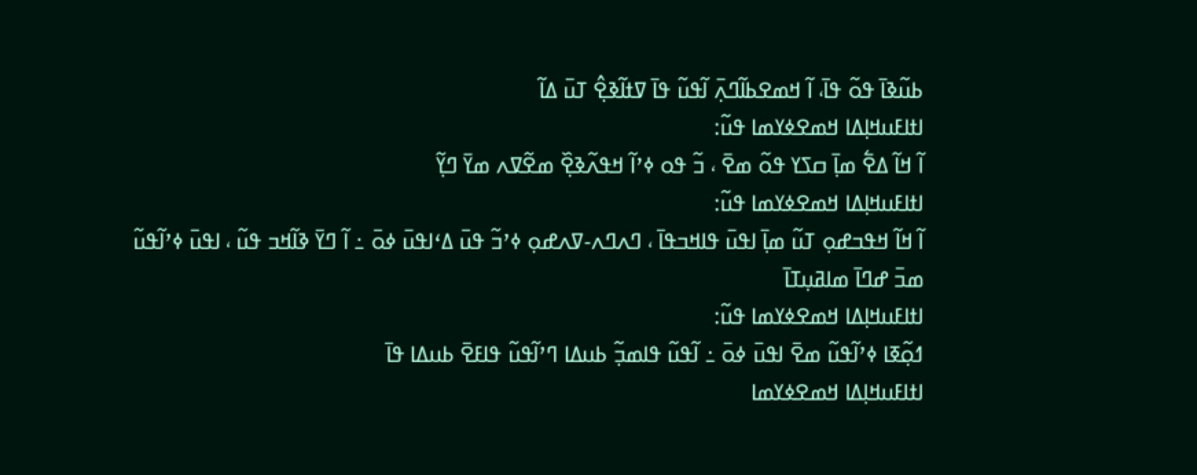ߕߎ߬ߢߊ߫ ߟߋ߬ ߟߊ߫، ߊ߬ ߞߘߐߕߊ߬ߣߍ߲߫ ߊ߬ߟߎ߬ ߟߊ߫ ߜߙߊ߬ߢߐ߲߮ ߠߎ߫ ߡߊ߬
ߊߙߊߓߎߞߊ߲ߡߊ ߞߘߐߦߌߘߊ ߟߎ߬:
ߊ߬ ߞߊ߬ ߡߐ߱ ߘߊ߲߫ ߛߖߌ ߟߋ߬ ߘߐ߫ ، ߏ߬ ߟߋ ߦߴߊ߬ ߞߟߍ߬ߢߐ߲߰ ߘߐ߬ߜߍ ߘߌ߫ ߣߌ߲߬
ߊߙߊߓߎߞߊ߲ߡߊ ߞߘߐߦߌߘߊ ߟߎ߬:
ߊ߬ ߞߊ߬ ߞߟߏߝߋ߲ ߠߎ߬ ߘߊ߲߫ ߊߟߎ߫ ߟߊߞߏߟߊ߫ ، ߣߍߣߍ-ߜߍߝߋ߲ ߦߴߏ߬ ߟߎ߫ ߡߵߊߟߎ߫ ߦߋ߫ ߸ ߊ߬ ߣߌ߫ ߢߊ߬ߞߏ ߟߎ߬ ، ߊߟߎ߫ ߦߴߊ߬ߟߎ߬ ߘߏ߫ ߝߣߊ߫ ߘߊߥߎ߲ߠߊ߫
ߊߙߊߓߎߞߊ߲ߡߊ ߞߘߐߦߌߘߊ ߟߎ߬:
ߗߋ߲߬ߧߊ ߦߴߊ߬ߟߎ߬ ߘߐ߫ ߊߟߎ߫ ߦߋ߫ ߸ ߊ߬ߟߎ߬ ߟߊߘߏ߲߬ ߕߎߡߊ ߣߴߊ߬ߟߎ߬ ߟߊߓߐ߫ ߕߎߡߊ ߟߊ߫
ߊߙߊߓߎߞߊ߲ߡߊ ߞߘߐߦߌߘߊ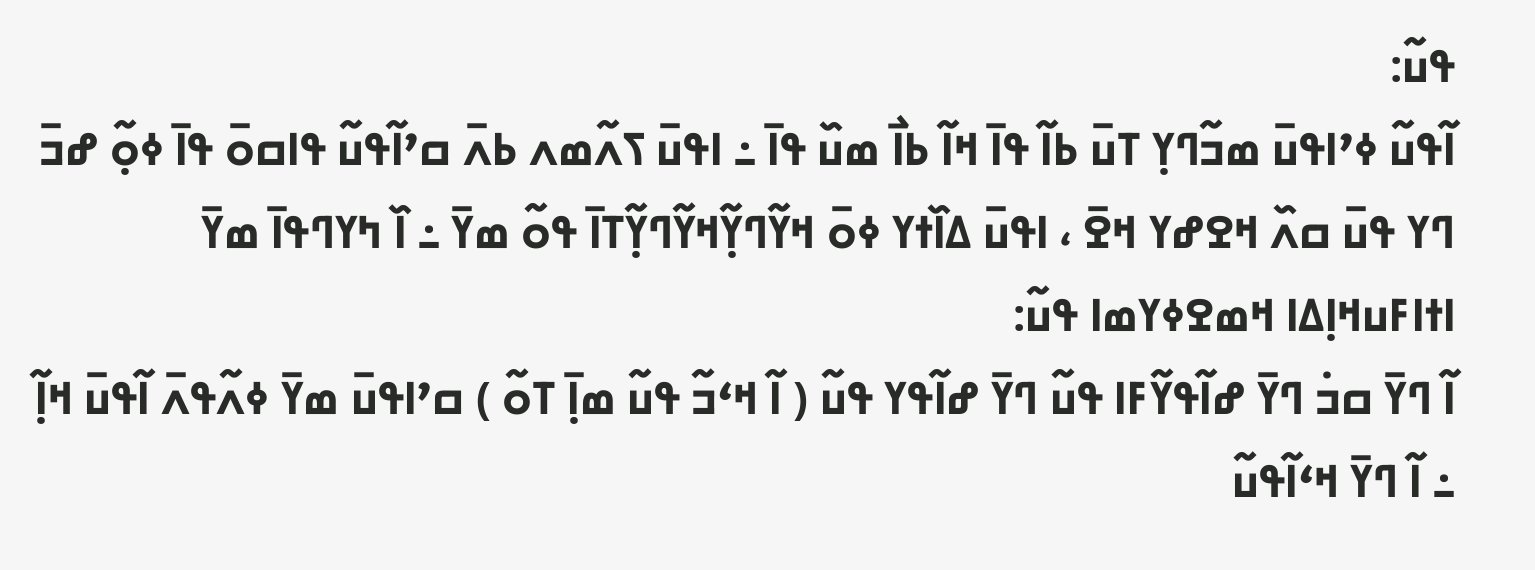ߟߎ߬:
ߊ߬ߟߎ߬ ߦߴߊߟߎ߫ ߘߏ߬ߣߌ߲ ߠߎ߫ ߕߊ߬ ߟߊ߫ ߞߊ߬ ߕߊ߯ ߘߎ߰ ߟߊ߫ ߸ ߊߟߎ߫ ߖߍ߬ߘߍ ߕߍ߫ ߛߴߊ߬ߟߎ߬ ߟߊߛߋ߫ ߟߊ߫ ߦߋ߲߬ ߝߏ߫ ߣߌ ߟߎ߫ ߛߍ߰ ߞߐߝߌ ߞߐ߫ ، ߊߟߎ߫ ߡߊ߰ߙߌ ߦߋ߫ ߞߌ߬ߣߌ߲߬ߞߌ߬ߣߌ߲߬ߠߊ߫ ߟߋ߬ ߘߌ߫ ߸ ߊ߰ ߤߌߣߟߊ߫ ߘߌ߫
ߊߙߊߓߎߞߊ߲ߡߊ ߞߘߐߦߌߘߊ ߟߎ߬:
ߊ߬ ߣߌ߫ ߛߏ߭ ߣߌ߫ ߝߊ߬ߟߌ߬ߓߊ ߟߎ߬ ߣߌ߫ ߝߊ߬ߟߌ ߟߎ߬ ( ߊ߬ ߞߵߏ߬ ߟߎ߬ ߘߊ߲߫ ߠߋ߬ ) ߛߴߊߟߎ߫ ߘߌ߫ ߦߍ߬ߟߍ߫ ߊ߬ߟߎ߫ ߞߊ߲߬ ߸ ߊ߬ ߣߌ߫ ߞߵߊ߬ߟߎ߬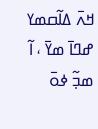ߞߍ߫ ߡߊ߬ߛߘߌ ߝߣߊ߫ ߘߌ߫ ، ߊ߬ ߘߏ߲߬ ߦߋ߫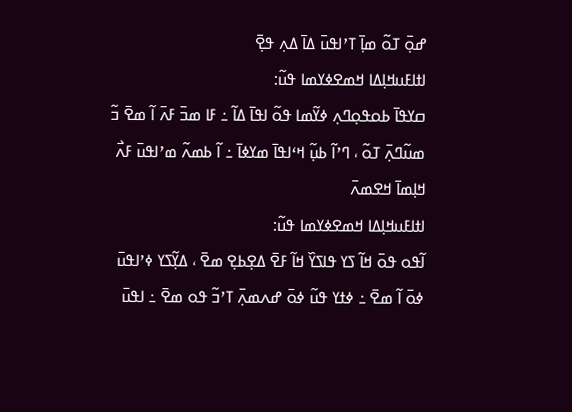ߝߋ߲߫ ߠߋ߬ ߘߊ߲߫ ߠߴߊߟߎ߫ ߡߊ߫ ߡߍ߲ ߟߐ߲߫
ߊߙߊߓߎߞߊ߲ߡߊ ߞߘߐߦߌߘߊ ߟߎ߬:
ߛߌߟߊ߫ ߕߋߟߋ߲ߣߍ߲ ߦߌ߬ߘߊ ߟߋ߬ ߊߟߊ߫ ߡߊ߬ ߸ ߓߊ ߘߏ߫ ߓߍ߫ ߊ߬ ߘߐ߫ ߏ߬ ߘߎ߬ߣߍ߲߫ ߠߋ߬ ، ߣߴߊ߬ ߕߎ߲߬ ߞߵߊߟߊ߫ ߘߌߦߊ߫ ߸ ߊ߬ ߕߘߍ߬ ߘߴߊߟߎ߫ ߓߍ߯ ߞߊ߲ߘߊ߫ ߞߐߘߍ߫
ߊߙߊߓߎߞߊ߲ߡߊ ߞߘߐߦߌߘߊ ߟߎ߬:
ߊ߬ߟߋ ߟߋ߫ ߞߊ߬ ߖߌ ߟߊߖߌ߰ ߞߊ߬ ߓߐ߫ ߡߐ߲ߕߐ߲ ߘߐ߫ ، ߡߌ߲߬ߖߌ ߦߴߊߟߎ߫ ߦߋ߫ ߊ߬ ߘߐ߫ ߸ ߦߙߌ ߟߎ߬ ߦߋ߫ ߝߍߘߍ߲߫ ߠߴߏ߬ ߟߋ ߘߐ߫ ߸ ߊߟߎ߫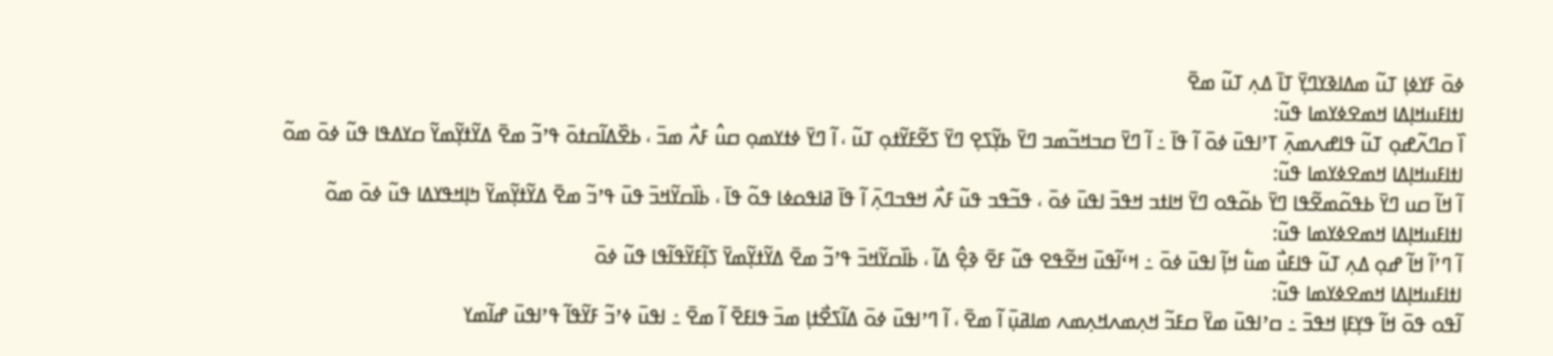ߦߋ߫ ߓߌߦߊ߲ ߠߎ߬ ߘߡߊߢߌߣߌ߲߫ ߠߊ߫ ߡߍ߲ ߠߎ߬ ߘߐ߫
ߊߙߊߓߎߞߊ߲ߡߊ ߞߘߐߦߌߘߊ ߟߎ߬:
ߊ߰ ߛߣߍ߬ߝߋ߲ ߠߎ߬ ߟߊߝߍߘߍ߲߫ ߠߴߊߟߎ߫ ߦߋ߫ ߊ߬ ߟߊ߫ ߸ ߊ߬ ߣߌ߫ ߛߏߞߏ߬ߘߏ ߣߌ߫ ߕߌ߲߬ߖߐ߲ ߣߌ߫ ߖߐ߬ߓߌ߬ߙߋ߲ ߠߎ߬ ، ߊ߬ ߣߌ߫ ߦߙߌߘߋ߲ ߛߎ߮ ߓߍ߯ ߘߏ߫ ، ߕߐ߰ߡߊ߬ߛߙߋ߫ ߟߴߏ߬ ߘߐ߫ ߡߌ߬ߙߌ߲߬ߘߌ߬ ߛߌߡߟߊ ߟߎ߬ ߦߋ߫ ߘߋ߬
ߊߙߊߓߎߞߊ߲ߡߊ ߞߘߐߦߌߘߊ ߟߎ߬:
ߊ߬ ߞߊ߬ ߛߎ ߣߌ߫ ߕߟߋ߬ߘߐ߬ߟߊ ߣߌ߫ ߕߋ߬ߟߋ ߣߌ߫ ߞߊߙߏ ߞߟߏ߫ ߊߟߎ߫ ߦߋ߫ ، ߟߏ߬ߟߏ ߟߎ߬ ߓߍ߯ ߞߟߏߣߍ߲߫ ߊ߬ ߟߊ߫ ߥߊߟߋߦߊ ߟߋ߬ ߟߊ߫ ، ߕߊ߰ߛߌ߬ߞߏ߫ ߟߎ߫ ߟߴߏ߬ ߘߐ߫ ߡߌ߬ߙߌ߲߬ߘߌ߬ ߤߊ߲ߞߟߌߡߊ ߟߎ߬ ߦߋ߫ ߘߋ߬
ߊߙߊߓߎߞߊ߲ߡߊ ߞߘߐߦߌߘߊ ߟߎ߬:
ߊ߬ ߣߴߊ߬ ߞߊ߬ ߝߋ߲ ߡߍ߲ ߠߎ߬ ߟߊߓߎ߯ ߘߎ߱ ߞߊ߲߬ ߊߟߎ߫ ߦߋ߫ ߸ ߞߵߊ߬ߟߎ߫ ߞߐ߬ߟߐ ߟߎ߬ ߓߐ߫ ߢߐ߲߮ ߡߊ߬ ، ߕߊ߰ߛߌ߬ߞߏ߫ ߟߴߏ߬ ߘߐ߫ ߡߌ߬ߙߌ߲߬ߘߌ߫ ߖߊ߲߬ߓߌ߬ߟߊ߬ߟߊ ߟߎ߬ ߦߋ߫
ߊߙߊߓߎߞߊ߲ߡߊ ߞߘߐߦߌߘߊ ߟߎ߬:
ߊ߬ߟߋ ߟߋ߫ ߞߊ߬ ߟߌ߲ߓߊ߲ ߞߟߏ߫ ߸ ߛߴߊߟߎ߫ ߘߌ߫ ߛߓߏ߬ ߞߍ߲ߘߍߞߍ߲ߘߍ ߘߊߥߎ߲߫ ߊ߬ ߘߐ߫ ، ߊ߬ ߣߴߊߟߎ߫ ߦߋ߫ ߡߊ߬ߖߐ߯ߙߊ߲ ߘߏ߫ ߟߊߓߐ߫ ߊ߬ ߘߐ߫ ߸ ߊߟߎ߫ ߦߴߏ߬ ߓߌ߬ߟߊ߬ ߟߴߊߟߎ߫ ߝߊ߬ߘߌ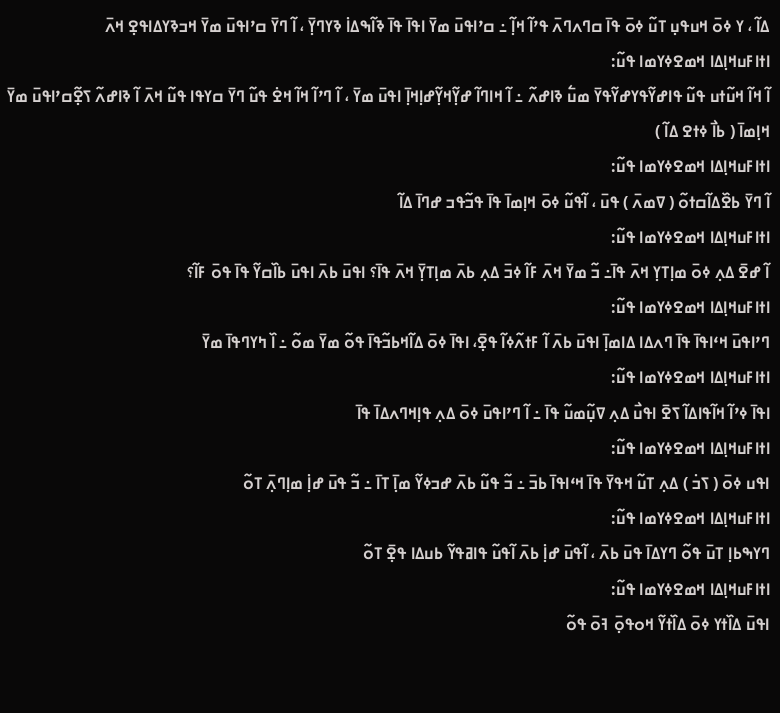ߡߊ߬ ، ߌ ߦߋ߫ ߞߎߟߎ߲ ߠߎ߬ ߦߋ߫ ߟߊ߫ ߛߣߍߣߍ߫ ߟߴߊ߬ ߞߊ߲߬ ߸ ߛߴߊߟߎ߫ ߘߌ߫ ߊߟߊ߫ ߟߊ߫ ߢߊ߬ߒߡߊ߭ ߢߌߣߌ߲߫ ، ߊ߬ ߣߌ߫ ߛߴߊߟߎ߫ ߘߌ߫ ߞߏߢߌߡߊߟߐ߲ ߞߍ߫
ߊߙߊߓߎߞߊ߲ߡߊ ߞߘߐߦߌߘߊ ߟߎ߬:
ߊ߬ ߞߊ߬ ߞߎ߬ߙߎ ߟߎ߬ ߟߊߝߌ߬ߟߌߝߌ߬ߟߌ߫ ߘߎ߱ ߢߊߝߍ߬ ߸ ߊ߬ ߞߊߣߊ߬ ߝߌ߲߬ߞߌ߲߬ߝߊ߲ߞߊ߲߫ ߊߟߎ߫ ߘߌ߫ ، ߊ߬ ߣߴߊ߬ ߞߊ߬ ߞߐ߭ ߟߎ߬ ߣߌ߫ ߛߌߟߊ ߟߎ߬ ߞߍ߫ ߊ߬ ߢߊߝߍ߬ ߖߐ߲߬ߛߴߊߟߎ߫ ߘߌ߫ ߞߊ߲ߘߊ߫ ( ߕߊ߯ ߦߙߐ ߡߊ߬ )
ߊߙߊߓߎߞߊ߲ߡߊ ߞߘߐߦߌߘߊ ߟߎ߬:
ߊ߬ ߣߌ߫ ߕߐ߰ߡߊ߬ߛߙߋ߬ ( ߜߘߍ߫ ) ߟߎ߫ ، ߊ߬ߟߎ߬ ߦߋ߫ ߞߊ߲ߘߊ߫ ߟߊ߫ ߟߏ߬ߟߏ ߝߣߊ߫ ߡߊ߬
ߊߙߊߓߎߞߊ߲ߡߊ ߞߘߐߦߌߘߊ ߟߎ߬:
ߊ߬ ߝߐ߫ ߡߍ߲ ߦߋ߫ ߘߊ߲ߠߌ߲ ߞߍ߫ ߟߊ߫߸ ߏ߬ ߘߌ߫ ߞߍ߫ ߓߊ߬ ߦߏ߫ ߡߍ߲ ߕߍ߫ ߘߊ߲ߠߌ߲߫ ߞߍ߫ ߟߊ߫؟ ߊߟߎ߫ ߕߍ߫ ߊߟߎ߫ ߕߊ߰ߛߌ߬ ߟߊ߫ ߟߋ߫ ߓߊ߬؟
ߊߙߊߓߎߞߊ߲ߡߊ ߞߘߐߦߌߘߊ ߟߎ߬:
ߣߴߊߟߎ߫ ߞߵߊߟߊ߫ ߟߊ߫ ߣߍߡߊ ߡߊߘߊ߲߫ ߊߟߎ߫ ߕߍ߫ ߊ߬ ߓߙߍ߬ߦߊ߬ ߟߐ߲߫، ߊߟߊ߫ ߦߋ߫ ߡߊ߬ߞߕߏ߬ߟߊ߫ ߟߋ߬ ߘߌ߫ ߘߋ߬ ߸ ߊ߰ ߤߌߣߟߊ߫ ߘߌ߫
ߊߙߊߓߎߞߊ߲ߡߊ ߞߘߐߦߌߘߊ ߟߎ߬:
ߊߟߊ߫ ߦߴߊ߬ ߞߊ߬ߟߊߡߊ߬ ߖߐ߫ ߊߟߎ߯ ߡߍ߲ ߜߎ߲߬ߘߎ߬ ߟߊ߫ ߸ ߊ߬ ߣߴߊߟߎ߫ ߦߋ߫ ߡߍ߲ ߟߊ߲ߞߣߍߡߊ߫ ߟߊ߫
ߊߙߊߓߎߞߊ߲ߡߊ ߞߘߐߦߌߘߊ ߟߎ߬:
ߊߟߎ ߦߋ߫ ( ߖߏ߭ ) ߡߍ߲ ߠߎ߬ ߞߟߌ߫ ߟߊ߫ ߞߵߊߟߊ߫ ߕߏ߫ ߸ ߏ߬ ߟߎ߬ ߕߍ߫ ߝߏߦߌ߬ ߘߊ߲߫ ߠߊ߫ ߸ ߏ߬ ߟߎ߫ ߝߊ߲߭ ߘߊ߲ߣߍ߲߫ ߠߋ߬
ߊߙߊߓߎߞߊ߲ߡߊ ߞߘߐߦߌߘߊ ߟߎ߬:
ߣߌߒߕߊ߲ ߠߎ߫ ߟߋ߬ ߣߌߡߊ߫ ߟߎ߫ ߕߍ߫ ، ߊ߬ߟߎ߫ ߝߊ߲߭ ߕߍ߫ ߊ߬ߟߎ߬ ߟߊߥߟߌ߬ ߕߎߡߊ ߟߐ߲߫ ߠߋ߬
ߊߙߊߓߎߞߊ߲ߡߊ ߞߘߐߦߌߘߊ ߟߎ߬:
ߊߟߎ߫ ߡߊ߰ߙߌ ߦߋ߫ ߡߊ߰ߙߌ߬ ߞߋߟߋ߲߫ ߔߋ߫ ߟߋ߬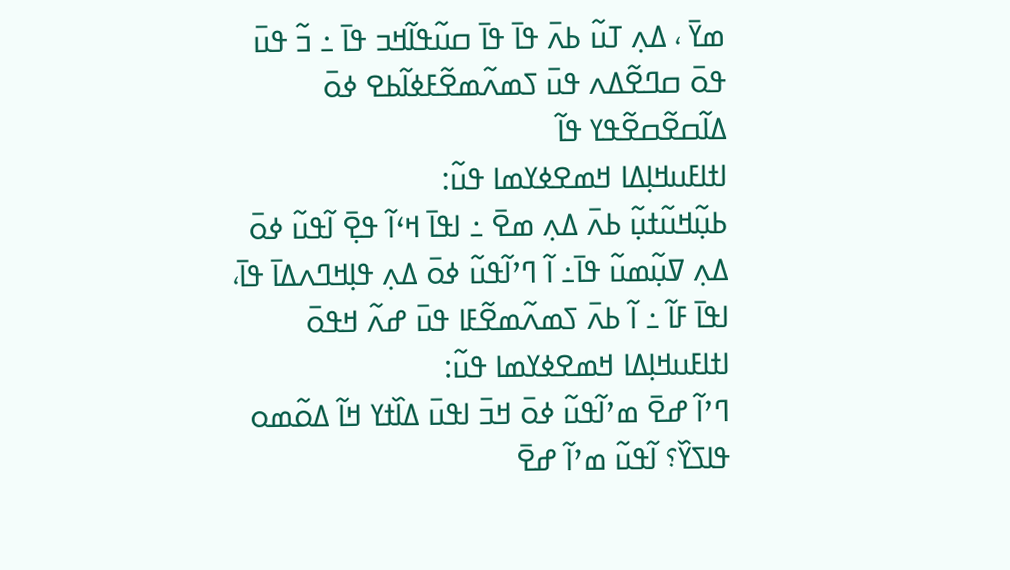ߘߌ߫ ، ߡߍ߲ ߠߎ߬ ߕߍ߫ ߟߊ߫ ߟߊ߫ ߛߎ߬ߟߊ߬ߞߏ ߟߊ߫ ߸ ߏ߬ ߟߎ߫ ߟߋ߫ ߛߣߐ߬ߡߍ ߟߎ߫ ߖߘߍ߬ߘߐ߬ߓߦߊ߬ߕߐ ߦߋ߫ ߡߊ߬ߛߐ߬ߛߐ߬ߟߌ ߟߊ߬
ߊߙߊߓߎߞߊ߲ߡߊ ߞߘߐߦߌߘߊ ߟߎ߬:
ߕߎ߲߬ߞߎ߬ߙߎ߲߬ ߕߍ߫ ߡߍ߲ ߘߐ߫ ߸ ߊߟߊ߫ ߞߵߊ߬ ߟߐ߲߫ ߊ߬ߟߎ߬ ߦߋ߫ ߡߍ߲ ߜߎ߲߬ߘߎ߬ ߟߊ߫߸ ߊ߬ ߣߴߊ߬ߟߎ߬ ߦߋ߫ ߡߍ߲ ߟߊ߲ߞߣߍߡߊ߫ ߟߊ߫، ߊߟߊ߫ ߓߊ߬ ߸ ߊ߬ ߕߍ߫ ߖߘߍ߬ߘߐ߬ߓߊ ߟߎ߫ ߝߍ߬ ߞߟߋ߫
ߊߙߊߓߎߞߊ߲ߡߊ ߞߘߐߦߌߘߊ ߟߎ߬:
ߣߴߊ߬ ߝߐ߫ ߘߴߊ߬ߟߎ߬ ߦߋ߫ ߞߏ߫ ߊߟߎ߫ ߡߊ߰ߙߌ ߞߊ߬ ߡߋ߬ߘߋ ߟߊߖߌ߰؟ ߊ߬ߟߎ߬ ߘߴߊ߬ ߝߐ߫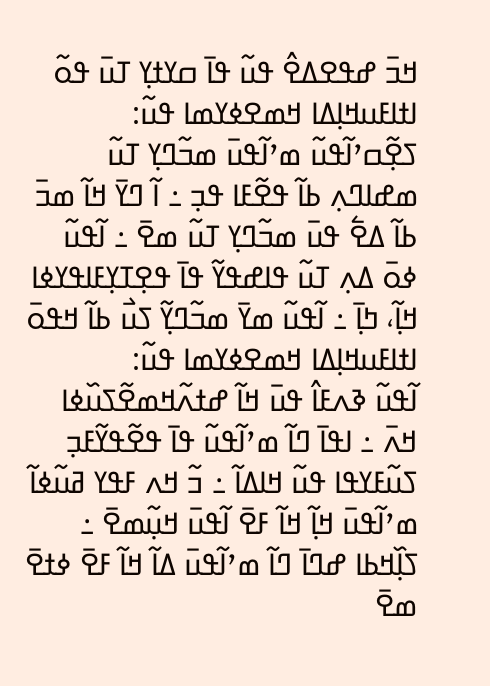ߞߏ߫ ߝߟߐߡߐ߮ ߟߎ߬ ߟߊ߫ ߛߌߙߌ߲ ߠߎ߫ ߟߋ߬
ߊߙߊߓߎߞߊ߲ߡߊ ߞߘߐߦߌߘߊ ߟߎ߬:
ߖߐ߲߬ߛߴߊ߬ߟߎ߬ ߘߴߊ߬ߟߎ߫ ߘߏ߬ߣߌ߲ ߠߎ߬ ߘߝߊߣߍ߲ ߕߊ߬ ߟߐ߬ߓߊ ߟߏ߲ ߸ ߊ߬ ߣߌ߫ ߞߊ߬ ߘߏ߫ ߕߊ߬ ߡߐ߱ ߟߎ߫ ߘߏ߬ߣߌ߲ ߠߎ߬ ߘߐ߫ ߸ ߊ߬ߟߎ߬ ߦߋ߫ ߡߍ߲ ߠߎ߬ ߟߊߝߟߌ߬ ߟߊ߫ ߟߐ߲ߠߌ߲ߓߊߟߌߦߊ ߞߊ߲߬، ߤߊ߲߫ ߸ ߊ߬ߟߎ߬ ߘߌ߫ ߘߏ߬ߣߌ߲߬ ߖߎ߯ ߕߊ߬ ߞߟߋ߫
ߊߙߊߓߎߞߊ߲ߡߊ ߞߘߐߦߌߘߊ ߟߎ߬:
ߊ߬ߟߎ߬ ߢߍߓߊ߮ ߟߎ߫ ߞߊ߬ ߝߙߍ߬ߞߘߐ߬ߖߎ߰ߦߊ ߞߍ߫ ߸ ߊߟߊ߫ ߣߊ߬ ߘߴߊ߬ߟߎ߬ ߟߊ߫ ߟߐ߬ߟߌ߬ߓߏ߲ ߖߎ߬ߓߌߟߊ ߟߎ߬ ߞߊߡߊ߬ ߸ ߏ߬ ߞߍ ߓߟߌ ߥߎ߬ߦߊ߬ ߘߴߊ߬ߟߎ߫ ߞߊ߲߬ ߞߊ߬ ߓߐ߫ ߊ߬ߟߎ߫ ߞߎ߲߬ߘߐ߫ ߸ ߖߊ߲߰ߞߕߊ ߝߣߊ߫ ߣߊ߬ ߘߴߊ߬ߟߎ߫ ߡߊ߬ ߞߊ߬ ߓߐ߫ ߦߙߐ߫ ߘߐ߫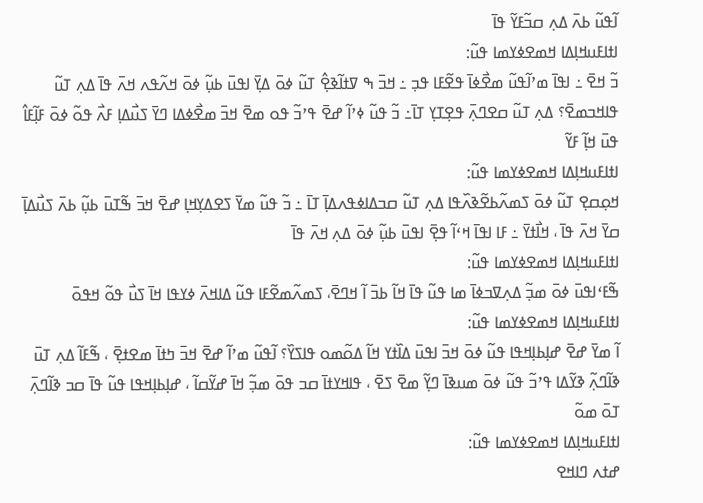ߊ߬ߟߎ߬ ߕߍ߫ ߡߍ߲ ߛߏ߬ߓߌ߬ ߟߊ߫
ߊߙߊߓߎߞߊ߲ߡߊ ߞߘߐߦߌߘߊ ߟߎ߬:
ߏ߬ ߞߐ߫ ߸ ߊߟߊ߫ ߘߴߊ߬ߟߎ߬ ߘߐ߯ߦߊ߫ ߟߐ߬ߓߊ ߟߏ߲ ߸ ߞߏ߫ ߒ ߜߙߊ߬ߢߐ߲߮ ߠߎ߬ ߦߋ߫ ߡߌ߲߫ ߊߟߎ߫ ߕߎ߲߬ ߦߋ߫ ߞߍ߬ߟߍ ߞߍ߫ ߟߊ߫ ߡߍ߲ ߠߎ߬ ߟߊߞߏߘߐ߫؟ ߡߍ߲ ߠߎ߬ ߛߐߣߍ߲߫ ߟߐ߲ߠߌ߲ ߠߊ߫߸ ߏ߬ ߟߎ߬ ߦߴߊ߬ ߝߐ߫ ߟߴߏ߬ ߟߋ ߘߐ߫ ߞߏ߫ ߘߐ߯ߦߡߊ ߣߌ߫ ߖߎ߯ߡߊ߲ ߓߍ߯ ߟߋ߬ ߦߋ߫ ߓߊ߲߬ߓߊ߮ ߟߎ߫ ߞߊ߲߬ ߓߌ߬
ߊߙߊߓߎߞߊ߲ߡߊ ߞߘߐߦߌߘߊ ߟߎ߬:
ߞߋ߲ߛߐ߲ ߠߎ߬ ߦߋ߫ ߖߘߍ߬ߕߐ߬ߢߍ߰ߟߊ ߡߍ߲ ߠߎ߬ ߛߏߡߊߦߟߍߡߊ߲߫ ߠߊ߫ ߸ ߏ߬ ߟߎ߬ ߘߌ߫ ߖߐߡߌ߲ߞߊ߲ ߝߐ߫ ߞߏ߫ ߒ߬ߠߎ߫ ߕߎ߲߬ ߕߍ߫ ߖߎ߯ߡߊ߲߫ ߛߌ߫ ߞߍ߫ ߟߊ߫ ، ߞߊ߯ߙߌ߫ ߸ ߓߊ ߊߟߊ߫ ߞߵߊ߬ ߟߐ߲߫ ߊߟߎ߫ ߕߎ߲߬ ߦߋ߫ ߡߍ߲ ߞߍ߫ ߟߊ߫
ߊߙߊߓߎߞߊ߲ߡߊ ߞߘߐߦߌߘߊ ߟߎ߬:
ߒ߬ߓߵߊߟߎ߫ ߦߋ߫ ߘߏ߲߬ ߡߍ߲ߜߏߦߊ߫ ߘߊ ߟߎ߬ ߟߊ߫ ߞߊ߬ ߕߏ߫ ߊ߬ ߞߣߐ߫، ߖߘߍ߬ߘߐ߬ߓߊ ߟߎ߬ ߡߊߞߍ߫ ߦߌߟߊ ߞߊ߫ ߖߎ߯ ߟߋ߬ ߞߟߋ߫
ߊߙߊߓߎߞߊ߲ߡߊ ߞߘߐߦߌߘߊ ߟߎ߬:
ߊ߬ ߘߌ߫ ߝߐ߫ ߝߊ߲ߕߊ߲ߞߟߊ ߟߎ߬ ߦߋ߫ ߞߏ߫ ߊߟߎ߫ ߡߊ߰ߙߌ ߞߊ߬ ߡߋ߬ߘߋ ߟߊߖߌ߰؟ ߊ߬ߟߎ߬ ߘߴߊ߬ ߝߐ߫ ߞߏ߫ ߤߙߊ߫ ߘߐߙߐ߲߫ ، ߒ߬ߓߊ߬ ߡߍ߲ ߠߎ߫ ߢߊ߬ߣߍ߲߬ ߢߌ߬ߡߊ ߟߴߏ߬ ߟߎ߬ ߦߋ߫ ߘߎߢߊ߫ ߣߌ߲߬ ߘߐ߫ ߖߐ߫ ، ߟߊߞߌߙߊ߫ ߛߏ ߟߋ߫ ߘߏ߲߬ ߞߊ߫ ߝߌ߬ߛߊ߬ ، ߝߊ߲ߕߊ߲ߞߟߊ ߟߎ߬ ߟߊ߫ ߛߏ ߢߊ߬ߣߍ߲߫ ߠߋ߫ ߘߋ߬
ߊߙߊߓߎߞߊ߲ߡߊ ߞߘߐߦߌߘߊ ߟߎ߬:
ߝߙߍ ߣߊߞߐ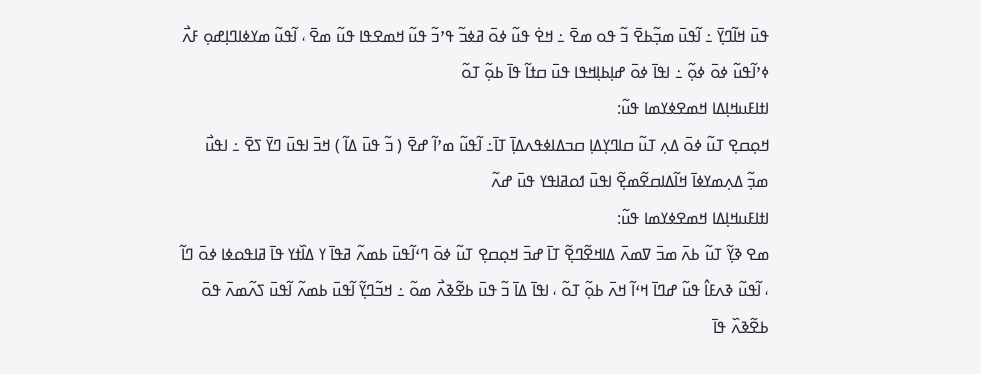ߟߎ߫ ߞߊ߬ߣߌ߲߫ ߸ ߊ߬ߟߎ߫ ߘߏ߲߬ߕߐ߫ ߏ߬ ߟߋ ߘߐ߫ ߸ ߞߐ߭ ߟߎ߬ ߦߋ߫ ߥߦߏ߬ ߟߴߏ߬ ߟߎ߬ ߞߘߐߟߊ ߟߎ߬ ߘߐ߫ ، ߊ߬ߟߎ߬ ߘߌߦߊߣߊ߲ߝߋ߲ ߓߍ߯ ߦߴߊ߬ߟߎ߬ ߦߋ߫ ߦߋ߲߬ ߸ ߊߟߊ߫ ߦߋ߫ ߝߊ߲ߕߊ߲ߞߟߊ ߟߎ߫ ߛߙߊ߬ ߟߊ߫ ߕߋ߲߬ ߠߋ߬
ߊߙߊߓߎߞߊ߲ߡߊ ߞߘߐߦߌߘߊ ߟߎ߬:
ߞߋ߲ߛߐ߲ ߠߎ߬ ߦߋ߫ ߡߍ߲ ߠߎ߬ ߛߊߣߌ߲ߡߊ߲ ߛߏߡߊߦߟߍߡߊ߲߫ ߠߊ߫߸ ߊ߬ߟߎ߬ ߘߴߊ߬ ߝߐ߫ ( ߏ߬ ߟߎ߫ ߡߊ߬ ) ߞߏ߫ ߊߟߎ߫ ߣߌ߫ ߖߐ߫ ߸ ߊߟߎ߯ ߘߏ߲߬ ߡߍ߲ߘߌߦߊ߫ ߞߊ߬ߡߊߛߐ߬ߘߐ߲߬ ߊߟߎ߫ ߗߋߥߊߟߌ ߟߎ߫ ߝߍ߬
ߊߙߊߓߎߞߊ߲ߡߊ ߞߘߐߦߌߘߊ ߟߎ߬:
ߘߐ ߢߌ߲߬ ߠߎ߬ ߕߍ߫ ߘߏ߫ ߜߘߍ߫ ߡߊߞߐ߬ߣߐ߲߬ ߠߊ߫ ߝߏ߫ ߞߋ߲ߛߐ߲ ߠߎ߬ ߦߋ߫ ߣߵߊ߬ߟߎ߫ ߕߘߍ߬ ߥߟߊ߫ ߌ ߡߊ߰ߙߌ ߟߊ߫ ߥߊߟߋߦߊ ߦߋ߫ ߣߊ߬ ، ߊ߬ߟߎ߬ ߢߍߓߊ߮ ߟߎ߬ ߝߣߊ߫ ߞߵߊ߬ ߞߍ߫ ߕߋ߲߬ ߠߋ߬ ، ߊߟߊ߫ ߡߊ߫ ߏ߬ ߟߎ߫ ߕߐ߬ߢߍ߯ ߘߋ߬ ߸ ߞߏ߬ߣߌ߲߬ ߊ߬ߟߎ߫ ߕߘߍ߬ ߊ߬ߟߎ߫ ߖߍ߬ߘߍ߫ ߟߋ߫ ߕߐ߬ߢߍ߰ ߟߊ߫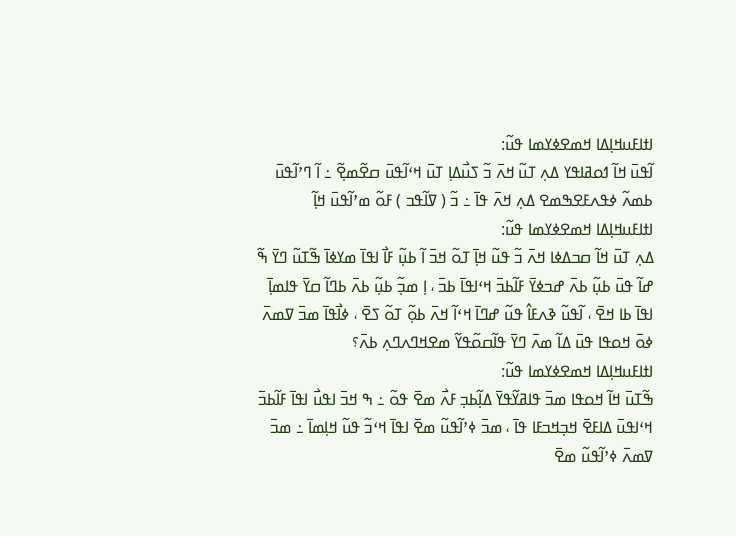ߊߙߊߓߎߞߊ߲ߡߊ ߞߘߐߦߌߘߊ ߟߎ߬:
ߊ߬ߟߎ߫ ߞߊ߬ ߗߋߥߊߟߌ ߡߍ߲ ߠߎ߬ ߞߍ߫ ߏ߬ ߖߎ߯ߡߊ߲ ߠߎ߫ ߞߵߊ߬ߟߎ߫ ߛߐ߬ߘߐ߲߬ ߸ ߊ߬ ߣߴߊ߬ߟߎ߫ ߕߘߍ߬ ߦߟߍߓߐߒߘߐ ߡߍ߲ ߞߍ߫ ߟߊ߫ ߸ ߏ߬ ( ߜߊ߬ߟߏ ) ߓߋ߬ ߘߴߊ߬ߟߎ߫ ߞߊ߲߬
ߊߙߊߓߎߞߊ߲ߡߊ ߞߘߐߦߌߘߊ ߟߎ߬:
ߡߍ߲ ߠߎ߫ ߞߊ߬ ߛߏߡߦߊ ߞߍ߫ ߏ߬ ߟߎ߬ ߞߊ߲߫ ߠߋ߬ ߞߏ߫ ߊ߬ ߕߎ߲߬ ߓߊ߯ ߊߟߊ߫ ߘߌߦߊ߫ ߒ߬ߠߎ߬ ߣߌ߫ ߒ߬ ߝߊ߬ ߟߎ߫ ߕߎ߲߬ ߕߍ߫ ߝߏߦߌ߫ ߓߊ߬ߕߏ߫ ߞߵߊߟߊ߫ ߕߏ߫ ، ߊ߲ ߘߏ߲߬ ߕߎ߲߬ ߕߍ߫ ߕߣߊ߬ ߛߌ߫ ߟߊߘߊ߲߫ ߊߟߊ߫ ߕߊ ߞߐ߫ ، ߊ߬ߟߎ߬ ߢߍߓߊ߮ ߟߎ߬ ߝߣߊ߫ ߞߵߊ߬ ߞߍ߫ ߕߋ߲߬ ߠߋ߬ ߖߐ߫ ، ߦߊ߯ߟߊ߫ ߘߏ߫ ߜߘߍ߫ ߦߋ߫ ߞߋߟߊ ߟߎ߫ ߡߊ߬ ߘߍ߫ ߣߌ߫ ߟߊ߬ߛߋ߬ߟߌ߬ ߘߐߞߣߍߣߍ߲ ߕߍ߫؟
ߊߙߊߓߎߞߊ߲ߡߊ ߞߘߐߦߌߘߊ ߟߎ߬:
ߒ߬ߠߎ߫ ߞߊ߬ ߞߋߟߊ ߘߏ߫ ߟߊߥߌ߬ߟߌ߫ ߡߊ߲߬ߕߏ߲ ߓߍ߯ ߘߐ߫ ߟߋ߬ ߸ ߒ ߞߏ߫ ߊߟߎ߯ ߊߟߊ߫ ߓߊ߬ߕߏ߫ ߞߵߊߟߎ߫ ߡߊߓߐ߫ ߞߏ߲ߞߏߓߊ ߟߊ߫ ، ߘߏ߫ ߦߴߊ߬ߟߎ߬ ߘߐ߫ ߊߟߊ߫ ߞߵߏ߬ ߟߎ߬ ߞߊ߲ߘߊ߫ ߸ ߘߏ߫ ߜߘߍ߫ ߦߴߊ߬ߟߎ߬ ߘߐ߫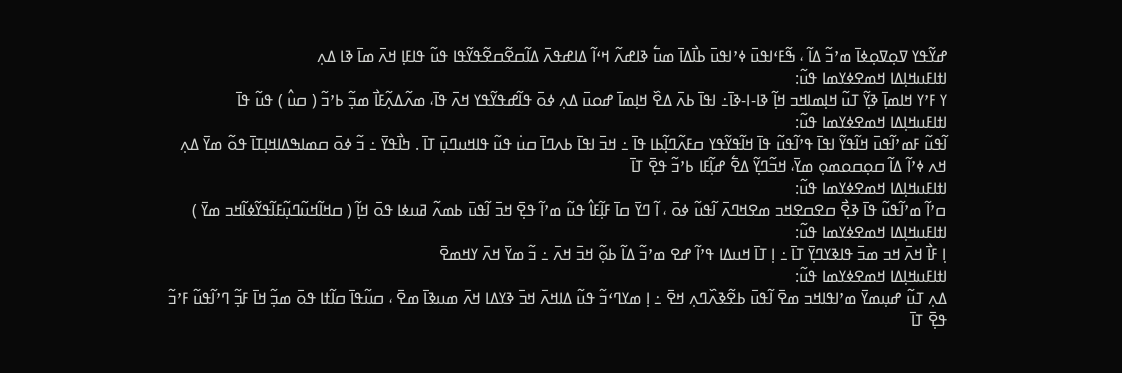ߝߌ߬ߟߌ ߜߋ߲ߜߋ߲ߦߊ߫ ߘߴߏ߬ ߡߊ߬ ، ߒ߬ߓߵߊߟߎ߫ ߦߴߊߟߎ߫ ߕߊ߯ߡߊ߫ ߘߎ߱ ߢߊߝߍ߬ ߞߵߊ߬ ߡߊߝߟߍ߫ ߡߊ߬ߛߐ߬ߛߐ߬ߟߌ߬ߟߊ ߟߎ߬ ߟߊߓߊ߲ ߞߍ߫ ߘߊ߫ ߢߊ ߡߍ߲
ߊߙߊߓߎߞߊ߲ߡߊ ߞߘߐߦߌߘߊ ߟߎ߬:
ߌ ߓߴߌ ߞߊߘߊ߲߫ ߢߌ߲߬ ߠߎ߬ ߞߊ߲ߘߊߞߏ ߞߊ߲߬ ߢߊ-ߊ-ߢߊ߫߸ ߊߟߊ߫ ߕߍ߫ ߡߐ߰ ߞߊ߲ߘߊ߫ ߝߋߎ߫ ߡߍ߲ ߦߋ߫ ߟߊ߬ߝߟߌ߬ߟߌ ߞߍ߫ ߟߊ߫، ߘߍ߬ߡߍ߲߬ߓߊ߯ ߘߏ߲߬ ߕߴߏ߬ ( ߛߎ߮ ) ߟߎ߬ ߟߊ߫
ߊߙߊߓߎߞߊ߲ߡߊ ߞߘߐߦߌߘߊ ߟߎ߬:
ߊ߬ߟߎ߬ ߓߘߴߊ߬ߟߎ߫ ߞߊ߬ߟߌ߬ ߊߟߊ߫ ߟߴߊ߬ߟߎ߬ ߟߊ߫ ߞߊ߬ߟߌ߬ߟߌ ߛߓߍ߬ߣߊ߲߬ߕߊ ߟߊ߫ ߸ ߞߏ߫ ߊߟߊ߫ ߕߍߣߊ߫ ߛߎ߭ ߟߎ߬ ߟߊߞߎߣߎ߲߫ ߠߊ߫ . ߤߊ߯ߟߌ߫ ߸ ߏ߬ ߦߋ߫ ߛߘߊߒߡߊߞߊ߲ߠߊ߫ ߟߋ߬ ߘߌ߫ ߡߍ߲ ߞߍ ߦߴߊ߬ ߡߊ߬ ߛߋ߲ߛߋߘߋ߲ ߘߌ߫، ߞߏ߬ߣߌ߲߬ ߡߐ߱ ߝߊ߲߬ߓߊ ߕߴߏ߬ ߟߐ߲߫ ߠߊ߫
ߊߙߊߓߎߞߊ߲ߡߊ ߞߘߐߦߌߘߊ ߟߎ߬:
ߛߴߊ߬ ߘߴߊ߬ߟߎ߬ ߟߊ߫ ߢߐ߲߯ ߛߐߛߐߞߏ ߘߐߞߣߍ߫ ߊ߬ߟߎ߬ ߦߋ߫ ، ߊ߬ ߣߌ߫ ߛߊ߫ ߓߊ߲߬ߓߊ߮ ߟߎ߬ ߘߴߊ߬ ߟߐ߲߫ ߞߏ߫ ߊ߬ߟߎ߫ ߕߘߍ߬ ߥߎߦߊ ߟߋ߫ ߞߊ߲߬ ( ߛߞߊ߬ߞߎ߬ߣߎ߲߬ߓߊ߬ߟߌ߬ߦߊ߬ߞߏ ߘߌ߫ )
ߊߙߊߓߎߞߊ߲ߡߊ ߞߘߐߦߌߘߊ ߟߎ߬:
ߊ߲ ߓߊ߯ ߞߍ߫ ߞߏ ߘߏ߫ ߟߊߢߌߣߌ߲߫ ߠߊ߫ ߸ ߊ߲ ߠߊ߫ ߞߎߡߊ ߟߴߊ߬ ߝߐ ߘߴߏ߬ ߡߊ߬ ߕߋ߲߬ ߞߏ߫ ߞߍ߫ ߸ ߏ߬ ߘߌ߫ ߞߍ߫ ߌߞߘߐ߫
ߊߙߊߓߎߞߊ߲ߡߊ ߞߘߐߦߌߘߊ ߟߎ߬:
ߡߍ߲ ߠߎ߬ ߝߎ߲ߘߌ߫ ߘߴߊߟߊߞߏ ߘߐ߫ ߊ߬ߟߎ߫ ߕߐ߬ߢߍ߰ߣߍ߲ ߞߐ߫ ߸ ߊ߲ ߘߌߣߵߏ߬ ߟߎ߬ ߡߊߞߍ߫ ߞߏ߫ ߢߌߡߊ ߞߍ߫ ߘߎߢߊ߫ ߘߐ߫ ، ߛߎ߬ߟߊ߫ ߛߊ߬ߙߊ ߟߋ߫ ߘߏ߲߬ ߞߊ߫ ߓߏ߲߬ ߣߴߊ߬ߟߎ߬ ߓߴߏ߬ ߟߐ߲߫ ߠߊ߫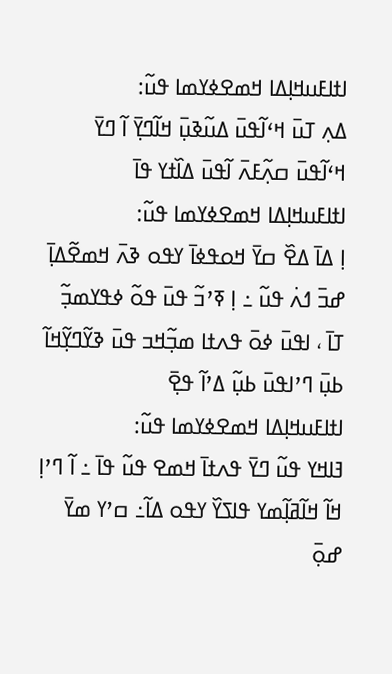ߊߙߊߓߎߞߊ߲ߡߊ ߞߘߐߦߌߘߊ ߟߎ߬:
ߡߍ߲ ߠߎ߫ ߞߵߊ߬ߟߎ߫ ߡߎ߬ߢߎ߲߫ ߞߊ߬ߣߌ߲߫ ߊ߬ ߣߌ߫ ߞߵߊ߬ߟߎ߫ ߛߍ߲߬ߓߍ߫ ߊ߬ߟߎ߫ ߡߊ߰ߙߌ ߟߊ߫
ߊߙߊߓߎߞߊ߲ߡߊ ߞߘߐߦߌߘߊ ߟߎ߬:
ߊ߲ ߡߊ߫ ߡߐ߰ ߛߌ߫ ߞߋߟߦߊ߫ ߌߟߋ ߢߍ߫ ߞߘߐ߬ߡߊ߲߫ ߝߏ߫ ߗߍ߭ ߟߎ߬ ߸ ߊ߲ ߧߴߏ߬ ߟߎ߫ ߟߋ߬ ߦߟߌߘߏ߲߬ ߠߊ߫ ، ߊߟߎ߫ ߦߋ߫ ߟߍߙߊ ߘߏ߲߬ߞߏ ߟߎ߫ ߢߌ߬ߣߌ߲߬ߞߊ߬ ߕߎ߲߫ ߣߴߊߟߎ߫ ߕߎ߲߬ ߡߴߊ߬ ߟߐ߲߫
ߊߙߊߓߎߞߊ߲ߡߊ ߞߘߐߦߌߘߊ ߟߎ߬:
ߔߊߞߌ ߟߎ߬ ߣߌ߫ ߟߍߙߊ߫ ߞߘߐ ߟߎ߬ ߟߊ߫ ߸ ߊ߬ ߣߴߊ߲ ߞߊ߬ ߞߊ߬ߥߊ߲߬ߘߌ ߟߊߖߌ߰ ߌߟߋ ߡߊ߬߸ ߛߴߌ ߘߌ߫ ߝߋ߲߫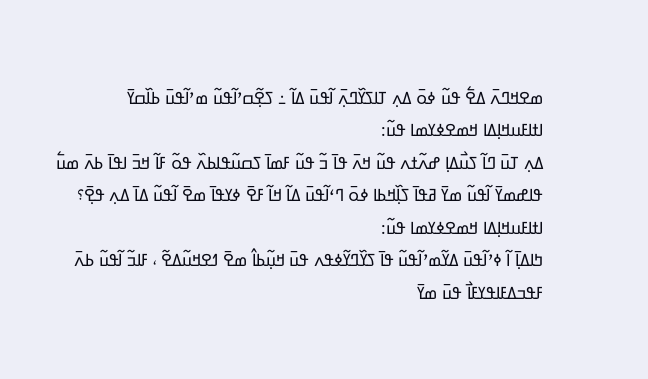ߘߐߞߣߍ߫ ߡߐ߱ ߟߎ߬ ߦߋ߫ ߡߍ߲ ߠߊߖߌ߰ߣߍ߲߫ ߊ߬ߟߎ߫ ߡߊ߬ ߸ ߖߐ߲߬ߛߴߊ߬ߟߎ߬ ߘߴߊ߬ߟߎ߫ ߕߊ߰ߛߌ߫
ߊߙߊߓߎߞߊ߲ߡߊ ߞߘߐߦߌߘߊ ߟߎ߬:
ߡߍ߲ ߠߎ߫ ߣߊ߬ ߖߎ߯ߡߊ߲ ߝߍ߬ߙߍ ߟߎ߬ ߞߍ߫ ߟߊ߫ ߏ߬ ߟߎ߬ ߓߘߊ߫ ߖߛߎ߬ߟߊߕߍ߰ ߟߋ߬ ߓߊ߬ ߞߏ߫ ߊߟߊ߫ ߕߍ߫ ߘߎ߱ ߟߊߝߘߌ߫ ߊ߬ߟߎ߬ ߘߌ߫ ߥߟߊ߫ ߖߊ߲߰ߞߕߊ ߦߋ߫ ߣߵߊ߬ߟߎ߫ ߡߊ߬ ߞߊ߬ ߓߐ߫ ߦߌߟߊ߫ ߘߐ߫ ߊ߬ߟߎ߬ ߡߊ߫ ߡߍ߲ ߟߐ߲߫؟
ߊߙߊߓߎߞߊ߲ߡߊ ߞߘߐߦߌߘߊ ߟߎ߬:
ߤߊߡߊ߲߫ ߊ߬ ߦߴߊ߬ߟߎ߫ ߡߌ߬ߘߴߊ߬ߟߎ߬ ߟߊ߫ ߖߌ߰ߣߌ߬ߦߟߍ ߟߎ߫ ߞߎ߲߬ߕߊ߮ ߘߐ߫ ߗߐߞߎ߬ߡߐ߬ ، ߓߊߏ߬ ߊ߬ߟߎ߬ ߕߍ߫ ߓߟߏߡߓߊߟߌߓߊ߯ ߟߎ߫ ߘߌ߫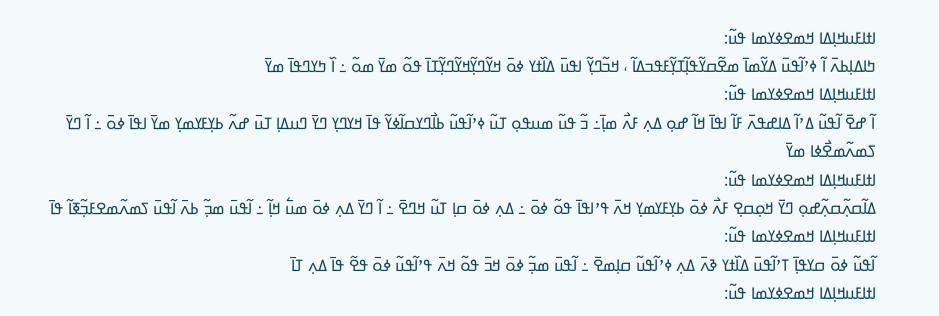ߊߙߊߓߎߞߊ߲ߡߊ ߞߘߐߦߌߘߊ ߟߎ߬:
ߤߊߡߊ߲ߕߍ߫ ߊ߬ ߦߴߊ߬ߟߎ߫ ߡߌ߬ߘߊ߫ ߘߐ߬ߛߌ߬ߟߊ߲߬ߠߌ߲߬ߓߟߏߡߊ߬ ، ߞߏ߬ߣߌ߲߬ ߊߟߎ߫ ߡߊ߰ߙߌ ߦߋ߫ ߞߌ߬ߣߌ߲߬ߞߌ߬ߣߌ߲߬ߠߊ߫ ߟߋ߬ ߘߌ߫ ߘߋ߬ ߸ ߊ߰ ߤߌߣߟߊ߫ ߘߌ߫
ߊߙߊߓߎߞߊ߲ߡߊ ߞߘߐߦߌߘߊ ߟߎ߬:
ߊ߬ ߝߐ߫ ߊ߬ߟߎ߬ ߡߴߊ߬ ߡߊߝߟߍ߫ ߓߊ߬ ߊߟߊ߫ ߞߊ߬ ߝߋ߲ ߡߍ߲ ߓߍ߯ ߘߊ߲߫߸ ߏ߬ ߟߎ߬ ߘߎߟߋ߲ ߠߎ߬ ߦߴߊ߬ߟߎ߬ ߕߊ߯ߣߌߛߊ߬ߦߌ߬ ߟߊ߫ ߞߌߣߌ߲ ߣߌ߫ ߣߎߡߊ߲ ߠߎ߫ ߝߍ߬ ߕߌ߲ߓߌߘߌ߲ ߘߌ߫ ߊߟߊ߫ ߦߋ߫ ߸ ߊ߬ ߣߌ߫ ߖߘߍ߬ߘߐ߯ߦߊ ߘߌ߫
ߊߙߊߓߎߞߊ߲ߡߊ ߞߘߐߦߌߘߊ ߟߎ߬:
ߡߊ߬ߛߍ߲߬ߛߍ߲߬ߝߋ߲ ߣߌ߫ ߞߋ߲ߛߐ߲ ߓߍ߯ ߦߋ߫ ߕߌ߲ߓߌߘߌ߲ ߞߍ߫ ߟߴߊߟߊ߫ ߟߋ߬ ߦߋ߫ ߸ ߡߍ߲ ߦߋ߫ ߛߊ߲ ߠߎ߬ ߞߣߐ߫ ߸ ߊ߬ ߣߌ߫ ߡߍ߲ ߦߋ߫ ߘߎ߱ ߞߊ߲߬ ߸ ߊ߬ߟߎ߫ ߘߏ߲߬ ߕߍ߫ ߊ߬ߟߎ߫ ߖߘߍ߬ߘߐߓߏ߲߬ߧߊ߬ ߟߊ߫
ߊߙߊߓߎߞߊ߲ߡߊ ߞߘߐߦߌߘߊ ߟߎ߬:
ߊ߬ߟߎ߬ ߦߋ߫ ߛߌߟߊ߲߫ ߠߴߊ߬ߟߎ߫ ߡߊ߰ߙߌ ߢߍ߫ ߡߍ߲ ߦߴߊ߬ߟߎ߬ ߛߊ߲ߘߐ߫ ߸ ߊ߬ߟߎ߫ ߘߏ߲߬ ߦߋ߫ ߞߏ߫ ߟߋ߬ ߞߍ߫ ߟߴߊ߬ߟߎ߬ ߦߋ߫ ߟߐ߬ ߟߊ߫ ߡߍ߲ ߠߊ߫
ߊߙߊߓߎߞߊ߲ߡߊ ߞߘߐߦߌߘߊ ߟߎ߬: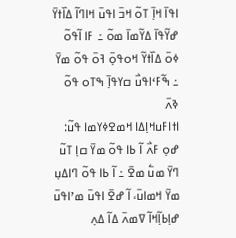ߊߟߊ߫ ߞߊ߲߫ ߠߋ߬ ߞߏ߫ ߊߟߎ߫ ߞߊߣߊ߬ ߡߊ߰ߙߌ߫ ߝߌ߬ߟߊ߫ ߡߌ߬ߘߊ߫ ߘߋ߬ ߸ ߓߊ ߊ߬ߟߋ߬ ߦߋ߫ ߡߊ߰ߙߌ߬ ߞߋߟߋ߲߫ ߔߋ߫ ߟߋ߬ ߘߌ߫ ߸ ߒ߬ߓߵߊߟߎ߯ ߛߌߟߊ߲߫ ߒߠߋ ߟߋ߬ ߢߍ߫
ߊߙߊߓߎߞߊ߲ߡߊ ߞߘߐߦߌߘߊ ߟߎ߬:
ߝߋ߲ ߓߍ߯ ߊ߬ ߕߊ ߟߋ߬ ߘߌ߫ ߛߊ߲ ߠߎ߬ ߣߌ߫ ߘߎ߱ ߘߐ߫ ߸ ߊ߬ ߕߊ ߟߋ߬ ߣߊߡߎ߲ ߘߌ߫ ߞߘߊߎ߫، ߊ߬ ߝߐ߫ ߊߟߎ߫ ߘߴߊߟߎ߫ ߝߊ߲ߕߊ߲߬ߞߊ߬ ߜߘߍ߫ ߡߊ߬ ߡߍ߲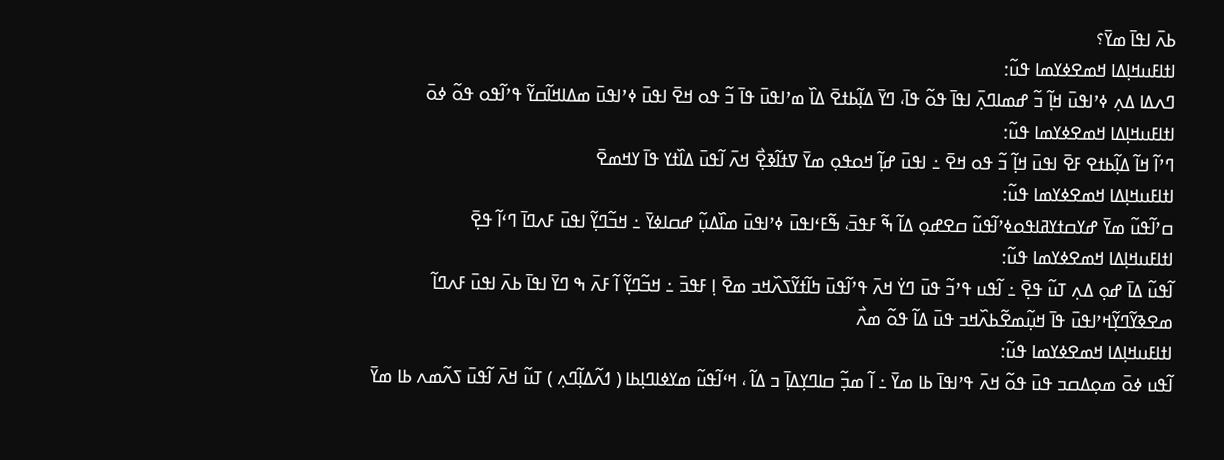ߕߍ߫ ߊߟߊ߫ ߘߌ߫؟
ߊߙߊߓߎߞߊ߲ߡߊ ߞߘߐߦߌߘߊ ߟߎ߬:
ߣߍߡߊ ߡߍ߲ ߦߴߊߟߎ߫ ߞߊ߲߬ ߏ߬ ߝߘߊߣߍ߲߫ ߊߟߊ߫ ߟߋ߬ ߟߊ߫، ߣߌ߫ ߡߊ߲߬ߕߙߐ߫ ߡߊ߰ ߘߴߊߟߎ߫ ߟߊ߫ ߏ߬ ߟߋ ߞߐ߫ ߊߟߎ߫ ߦߴߊߟߎ߫ ߘߡߊߞߊ߬ߛߌ߬ ߟߴߊ߬ߟߋ ߟߋ߬ ߦߋ߫
ߊߙߊߓߎߞߊ߲ߡߊ ߞߘߐߦߌߘߊ ߟߎ߬:
ߣߴߊ߬ ߞߊ߬ ߡߊ߲߬ߕߙߐ ߓߐ߫ ߊߟߎ߫ ߞߊ߲߬ ߏ߬ ߟߋ ߞߐ߫ ߸ ߊߟߎ߫ ߝߊ߲߬ ߞߋߟߋ߲ ߘߌ߫ ߜߙߊ߬ߢߐ߲߯ ߞߍ߫ ߊ߬ߟߎ߫ ߡߊ߰ߙߌ ߟߊ߫ ߌߞߘߐ߫
ߊߙߊߓߎߞߊ߲ߡߊ ߞߘߐߦߌߘߊ ߟߎ߬:
ߛߴߊ߬ߟߎ߬ ߘߌ߫ ߝߌߛߙߌߥߊߟߋߦߴߊ߬ߟߎ߬ ߛߐߝߋ߲ ߡߊ߬ ߒ߬ ߓߟߏ߫، ߒ߬ߓߵߊߟߎ߫ ߦߴߊߟߎ߫ ߘߊ߰ߡߎ߲߬ ߝߛߊߦߌ߫ ߸ ߞߏ߬ߣߌ߲߬ ߊߟߎ߫ ߓߍߣߊ߫ ߣߵߊ߬ ߟߐ߲߫
ߊߙߊߓߎߞߊ߲ߡߊ ߞߘߐߦߌߘߊ ߟߎ߬:
ߊ߬ߟߎ߬ ߡߊ߫ ߝߋ߲ ߡߍ߲ ߠߎ߬ ߟߐ߲߫ ߸ ߊ߬ߟߎ ߟߴߏ߬ ߟߎ߫ ߣߌ߭ ߞߍ߫ ߟߴߊ߬ߟߎ߫ ߤߊ߬ߙߌ߬ߖߍ߰ߞߏ ߘߐ߫ ߊ߲ ߓߟߏ߫ ߸ ߞߏ߬ߣߌ߲߬ ߊ߬ ߓߍ߫ ߒ ߣߌ߫ ߊߟߊ߫ ߕߍ߫ ߊߟߎ߫ ߓߍߣߊ߬ ߘߐߢߌ߬ߣߌ߲߬ߞߴߊߟߎ߫ ߟߊ߫ ߞߎ߲߬ߘߐ߬ߕߍ߰ߞߏ ߟߎ߫ ߡߊ߬ ߟߋ߬ ߘߍ߯
ߊߙߊߓߎߞߊ߲ߡߊ ߞߘߐߦߌߘߊ ߟߎ߬:
ߊ߬ߟߎ ߦߋ߫ ߘߋ߲ߡߛߏ ߟߎ߫ ߟߋ߬ ߞߍ߫ ߟߴߊߟߊ߫ ߕߊ ߘߌ߫ ߸ ߊ߬ ߘߏ߲߬ ߛߊߣߌ߲ߡߊ߲߫ ߏ ߡߊ߬ ، ߞߵߊ߬ߟߎ߬ ߘߌߦߊߣߊ߲ߕߊ ( ߗߍ߬ߡߊ߲߬ߣߍ߲ ) ߠߎ߬ ߞߍ߫ ߊ߬ߟߎ߫ ߖߍ߬ߘߍ ߕߊ ߘߌ߫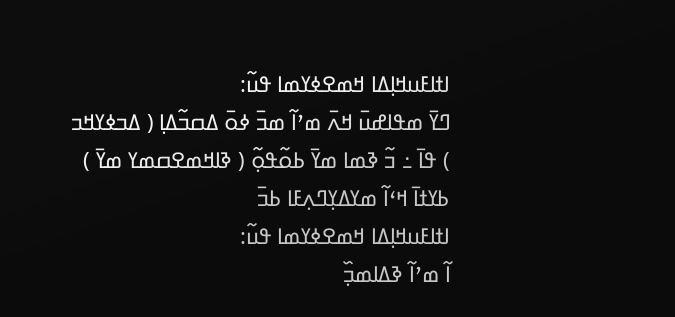ߊߙߊߓߎߞߊ߲ߡߊ ߞߘߐߦߌߘߊ ߟߎ߬:
ߣߌ߫ ߘߟߊߝߎ߫ ߞߍ߫ ߘߴߊ߬ ߘߏ߫ ߦߋ߫ ߡߛߏ߬ߡߊ߲ ( ߡߏߦߌߞߏ ) ߟߊ߫ ߸ ߏ߬ ߢߘߊ ߘߌ߫ ߕߋ߬ߟߋ߲߬ ( ߢߊߞߘߐߛߘߌ ߘߌ߫ ) ߕߌߙߊ߫ ߞߵߊ߬ ߘߌߡߌ߲ߣߍ߲ߓߊ ߕߏ߫
ߊߙߊߓߎߞߊ߲ߡߊ ߞߘߐߦߌߘߊ ߟߎ߬:
ߊ߬ ߘߴߊ߬ ߢߡߊߘߏ߲߰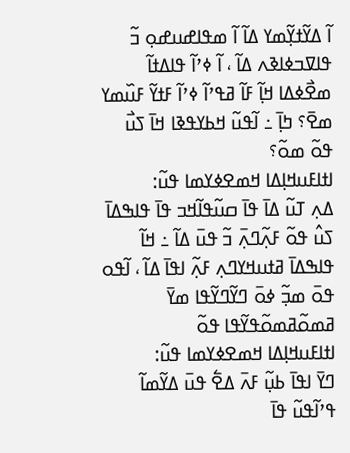ߊ߬ ߡߌ߬ߙߌ߲߬ߘߌ ߡߊ߬ ߊ߬ ߘߟߊߝߎߝߋ߲ ߏ߬ ߟߊߜߏߦߊߢߍ ߡߊ߬ ، ߊ߬ ߦߴߊ߬ ߟߊߡߙߊ߬ ߘߐ߯ߦߡߊ ߞߊ߲߬ ߓߊ߬ ߥߟߴߊ߬ ߦߴߊ߬ ߓߙߌ߬ ߓߎ߰ߘߌ ߘߐ߫؟ ߤߊ߲߫ ߸ ߊ߬ߟߎ߬ ߞߕߌߟߢߊ ߞߊ߫ ߖߎ߯ ߟߋ߬ ߘߋ߬؟
ߊߙߊߓߎߞߊ߲ߡߊ ߞߘߐߦߌߘߊ ߟߎ߬:
ߡߍ߲ ߠߎ߬ ߡߊ߫ ߟߊ߫ ߛߎ߬ߟߊ߬ߞߏ ߟߊ߫ ߟߊߒߡߊ߫ ߖߎ߮ ߟߋ߬ ߓߍ߲߬ߣߍ߲߫ ߏ߬ ߟߎ߫ ߡߊ߬ ߸ ߞߊ߬ ߟߊߒߡߊ߫ ߥߙߎߞߌߣߍ߲ ߓߍ߲߬ ߊߟߊ߫ ߡߊ߬ ، ߊ߬ߟߋ ߟߋ߫ ߘߏ߲߬ ߦߋ߫ ߣߌ߬ߣߌ߬ߟߊ ߘߌ߫ ߥߘߋ߬ߥߘߋ߬ߟߌ߬ߟߊ ߟߋ߬
ߊߙߊߓߎߞߊ߲ߡߊ ߞߘߐߦߌߘߊ ߟߎ߬:
ߣߌ߫ ߊߟߊ߫ ߕߎ߲߬ ߓߍ߫ ߡߐ߱ ߟߎ߫ ߡߌ߬ߘߊ߬ ߟߴߊ߬ߟߎ߬ ߟߊ߫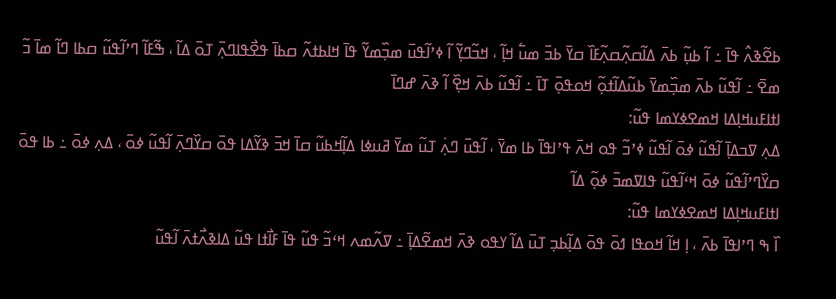ߕߐ߬ߢߍ߮ ߟߊ߫ ߸ ߊ߬ ߕߎ߲߬ ߕߍ߫ ߡߊ߬ߛߍ߲߬ߛߍ߲߬ߓߊ߰ ߛߌ߫ ߕߏ߫ ߘߎ߱ ߞߊ߲߬ ، ߞߏ߬ߣߌ߲߬ ߊ߬ ߦߴߊ߬ߟߎ߫ ߘߏ߲߰ߘߌ߬ ߟߊ߫ ߞߊߕߙߍ߬ ߛߕߊ߫ ߟߐ߯ߟߊߣߍ߲߫ ߠߋ߫ ߡߊ߬ ، ߒ߬ߓߊ߬ ߣߴߊ߬ߟߎ߬ ߛߕߊ ߣߊ߬ ߘߊ߫ ߏ߬ ߘߐ߫ ߸ ߊ߬ߟߎ߬ ߕߍ߫ ߘߏ߲߰ߘߌ߫ ߕߎ߬ߡߊ߬ߙߋ߲߬ ߞߋߟߋ߲߫ ߠߊ߫ ߸ ߊ߬ߟߎ߬ ߕߍ߫ ߞߐ߲߰ ߊ߬ ߢߍ߫ ߝߣߊ߫
ߊߙߊߓߎߞߊ߲ߡߊ ߞߘߐߦߌߘߊ ߟߎ߬:
ߡߍ߲ ߜߏߡߊ߲߫ ߊ߬ߟߎ߬ ߦߋ߫ ߊ߬ߟߎ߬ ߦߴߏ߬ ߟߋ ߞߍ߫ ߟߴߊߟߊ߫ ߕߊ ߘߌ߫ ، ߊ߬ߟߎ߫ ߣߍ߲߭ ߠߎ߬ ߘߌ߫ ߥߎߦߊ ߡߊ߲߬ߞߕߎ߬ ߛߊ߫ ߞߏ߫ ߢߌ߬ߡߊ ߟߋ߫ ߛߌ߰ߣߍ߲߫ ߊ߬ߟߎ߬ ߦߋ߫ ، ߡߍ߲ ߦߋ߫ ߸ ߕߊ ߟߋ߫ ߛߌ߰ߣߴߊ߬ߟߎ߬ ߦߋ߫ ߞߵߊ߬ߟߎ߬ ߟߊߜߘߏ߫ ߦߋ߲߬ ߡߊ߬
ߊߙߊߓߎߞߊ߲ߡߊ ߞߘߐߦߌߘߊ ߟߎ߬:
ߊ߰ ߒ ߣߴߊߟߊ߫ ߕߍ߫ ، ߊ߲ ߞߊ߬ ߞߋߟߊ ߗߋ߫ ߟߋ߫ ߡߊ߲߬ߕߏ߲ ߠߎ߫ ߡߊ߬ ߌߟߋ ߢߍ߫ ߞߘߐ߬ߡߊ߲߫ ߸ ߜߍ߬ߘߍ ߞߵߏ߬ ߟߎ߬ ߟߊ߫ ߓߊ߯ߙߊ ߟߎ߬ ߡߊߢߍ߯ߙߍ߫ ߊ߬ߟߎ߬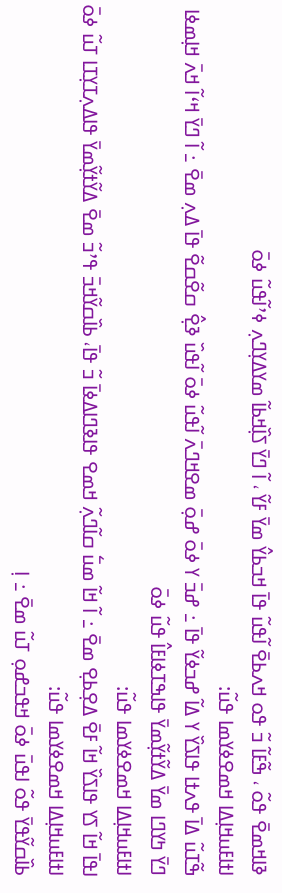ߢߊߞߘߐ߫ ߟߋ߬ ، ߒ߬ߓߊ߬ ߏ߬ ߟߋ ߞߍߕߐ߫ ߊ߬ߟߎ߬ ߟߊ߫ ߞߏߕߌ߮ ߘߌ߫ ߓߌ߬ ، ߊ߬ ߣߌ߫ ߖߊ߲߰ߞߕߊ߬ ߘߌߡߌ߲ߣߍ߲ ߦߴߊ߬ߟߎ߬ ߦߋ߫
ߊߙߊߓߎߞߊ߲ߡߊ ߞߘߐߦߌߘߊ ߟߎ߬:
ߒ߬ߠߎ߬ ߡߊ߫ ߟߍߙߊ ߟߊߖߌ߰ ߌ ߡߊ߬ ߝߏߦߌ߬ ߟߊ߫ ߸ ߝߏ߫ ߌ ߦߋ߫ ߝߋ߲߫ ߘߐߞߣߍ߫ ߊ߬ߟߎ߬ ߦߋ߫ ߊ߬ߟߎ߰ ߢߐ߲߮ ߛߐ߬ߛߐ߬ ߟߊ߫ ߡߍ߲ ߘߐ߫ ߸ ߊ߬ ߣߌ߫ ߞߵߊ߬ ߞߍ߫ ߞߊ߲ߘߦߊ ߣߌ߫ ߤߌߣߊ ߘߌ߫ ߡߌ߬ߙߌ߲߬ߘߌ߫ ߟߊߒߠߦߊߓߊ߮ ߟߎ߬ ߦߋ߫
ߊߙߊߓߎߞߊ߲ߡߊ ߞߘߐߦߌߘߊ ߟߎ߬:
ߊߟߊ߫ ߞߊ߬ ߖߌ ߟߊߖߌ߰ ߞߊ߬ ߓߐ߫ ߡߐ߲ߕߐ߲ ߘߐ߫ ߸ ߊ߬ ߞߊ߬ ߘߎ߱ ߛߊ߬ߣߍ߲߬ ߞߘߐ ߟߊߢߣߊߡߦߊ߫ ߏ߬ ߟߊ߫، ߕߊ߰ߛߌ߬ߞߏ߫ ߟߴߏ߬ ߘߐ߫ ߡߌ߬ߙߌ߲߬ߘߌ߫ ߟߊߡߍ߲ߠߌ߲ߠߊ ߠߎ߬ ߦߋ߫
ߊߙߊߓߎߞߊ߲ߡߊ ߞߘߐߦߌߘߊ ߟߎ߬:
ߕߊ߰ߛߌ߬ߟߌ߫ ߟߋ߬ ߊߟߎ߫ ߦߋ߫ ߞߟߏߝߋ߲ ߠߎ߬ ߘߐ߫ ߸ ߊ߲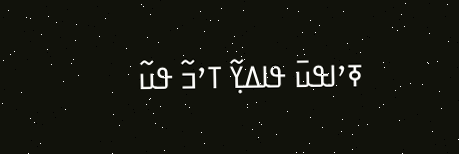ߧߴߊߟߎ߫ ߟߊߡߌ߲߬ ߠߴߏ߬ ߟߎ߬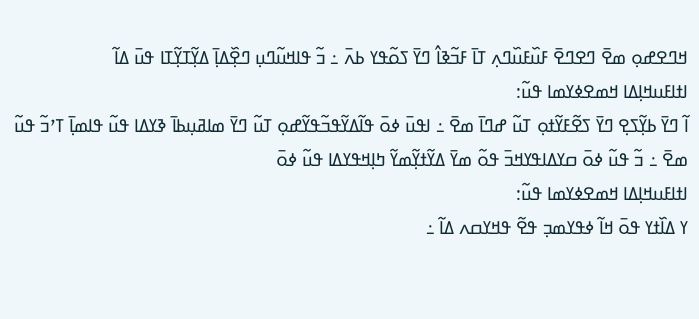ߞߣߐߝߋ߲ ߘߐ߫ ߣߐߣߐ߫ ߓߎ߰ߓߎ߰ߣߍ߲ ߠߊ߫ ߓߏ߬ߢߊ߮ ߣߌ߫ ߖߋ߬ߟߌ ߕߍ߫ ߸ ߏ߬ ߟߊߞߎ߬ߣߎ߲ ߣߐ߲߰ߡߊ߲߫ ߡߌ߲߬ߠߌ߲߬ߠߊ ߟߎ߫ ߡߊ߬
ߊߙߊߓߎߞߊ߲ߡߊ ߞߘߐߦߌߘߊ ߟߎ߬:
ߊ߬ ߣߌ߫ ߕߌ߲߬ߖߐ߲ ߣߌ߫ ߖߐ߬ߓߌ߬ߙߋ߲ ߠߎ߬ ߝߣߊ߫ ߘߐ߫ ߸ ߊߟߎ߫ ߦߋ߫ ߟߊ߬ߡߌ߬ߟߏ߬ߟߌ߬ߝߋ߲ ߠߎ߬ ߣߌ߫ ߘߊߥߎ߲ߕߊ߫ ߢߌߡߊ ߟߎ߬ ߟߊߘߊ߲߫ ߠߴߏ߬ ߟߎ߬ ߘߐ߫ ߸ ߏ߬ ߟߎ߬ ߦߋ߫ ߛߌߡߊߟߌߞߏ߫ ߟߋ߬ ߘߌ߫ ߡߌ߬ߙߌ߲߬ߘߌ߬ ߤߊ߲ߞߟߌߡߊ ߟߎ߬ ߦߋ߫
ߊߙߊߓߎߞߊ߲ߡߊ ߞߘߐߦߌߘߊ ߟߎ߬:
ߌ ߡߊ߰ߙߌ ߟߋ߫ ߞߊ߬ ߦߟߌߘߏ߲ ߟߐ߬ ߟߞߌߛߍ ߡߊ߬ ߸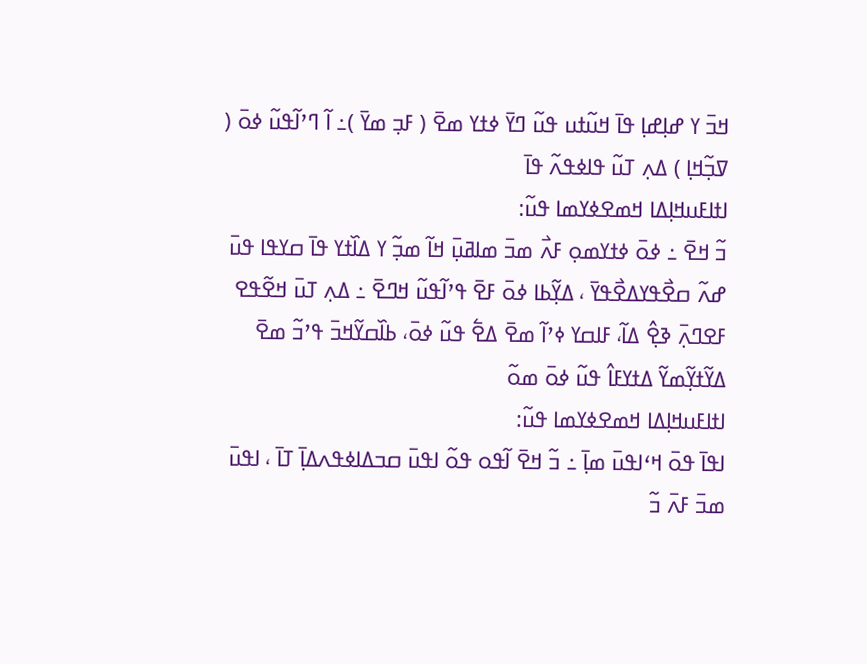ߞߏ߫ ߌ ߝߊ߲ߝߊ߲ ߟߊ߫ ߞߎ߬ߙߎ ߟߎ߬ ߣߌ߫ ߦߙߌ ߘߐ߫ ( ߓߏ߲ ߘߌ߫ )߸ ߊ߬ ߣߴߊ߬ߟߎ߬ ߦߋ߫ ( ߜߏ߲߬ߞߊ߲ ) ߡߍ߲ ߠߎ߬ ߟߊߦߟߍ߬ ߟߊ߫
ߊߙߊߓߎߞߊ߲ߡߊ ߞߘߐߦߌߘߊ ߟߎ߬:
ߏ߬ ߞߐ߫ ߸ ߦߋ߫ ߦߙߌߘߋ߲ ߓߍ߯ ߘߏ߫ ߘߊߥߎ߲߫ ߞߊ߬ ߘߏ߲߬ ߌ ߡߊ߰ߙߌ ߟߊ߫ ߛߌߟߊ ߟߎ߫ ߝߍ߬ ߛߐ߯ߟߌߡߐ߯ߟߌ߫ ، ߡߌ߲߬ߕߊ ߦߋ߫ ߓߐ߫ ߟߴߊ߬ߟߎ߬ ߞߣߐ߫ ߸ ߡߍ߲ ߠߎ߫ ߞߐ߬ߟߐ ߓߐߣߍ߲߫ ߢߐ߲߮ ߡߊ߬، ߓߊߛߌ ߦߴߊ߬ ߘߐ߫ ߡߐ߱ ߟߎ߬ ߦߋ߫، ߕߊ߰ߛߌ߬ߞߏ߫ ߟߴߏ߬ ߘߐ߫ ߡߌ߬ߙߌ߲߬ߘߌ߬ ߡߙߌߓߊ߮ ߟߎ߬ ߦߋ߫ ߘߋ߬
ߊߙߊߓߎߞߊ߲ߡߊ ߞߘߐߦߌߘߊ ߟߎ߬:
ߊߟߊ߫ ߟߋ߫ ߞߵߊߟߎ߫ ߘߊ߲߫ ߸ ߏ߬ ߞߐ߫ ߊ߬ߟߋ ߟߋ߬ ߊߟߎ߫ ߛߏߡߊߦߟߍߡߊ߲߫ ߠߊ߫ ، ߊߟߎ߫ ߘߏ߫ ߓߍ߫ ߏ߬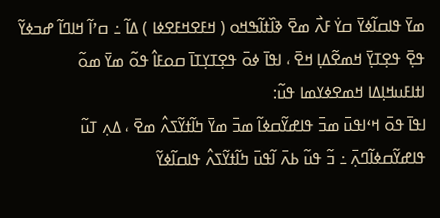ߘߌ߫ ߟߊߛߊ߬ߦߌ߫ ߛߌ߭ ߓߍ߯ ߘߐ߫ ߢߊ߰ߙߊ߬ߒߞߋ ( ߞߓߐߞߓߐߦߊ ) ߡߊ߬ ߸ ߛߴߊ߬ ߞߊߣߊ߬ ߝߏߦߌ߬ ߟߐ߲߫ ߟߐ߲ߠߌ߲߫ ߞߘߐ߬ߡߊ߲ ߞߐ߫ ، ߊߟߊ߫ ߦߋ߫ ߟߐ߲ߠߌ߲ߠߊ߫ ߛߋߓߊ߮ ߟߋ߬ ߘߌ߫ ߘߋ߬
ߊߙߊߓߎߞߊ߲ߡߊ ߞߘߐߦߌߘߊ ߟߎ߬:
ߊߟߊ߫ ߟߋ߫ ߞߵߊߟߎ߫ ߘߏ߫ ߟߊߝߌ߬ߛߦߊ߬ ߘߏ߫ ߘߌ߫ ߤߊ߬ߙߌ߬ߖߍ߮ ߘߐ߫ ، ߡߍ߲ ߠߎ߬ ߟߊߝߌ߬ߛߦߊ߬ߣߍ߲߫ ߸ ߏ߬ ߟߎ߬ ߕߍ߫ ߊ߬ߟߎ߫ ߤߊ߬ߙߌ߬ߖߍ߮ ߟߊߛߊ߬ߦߌ߬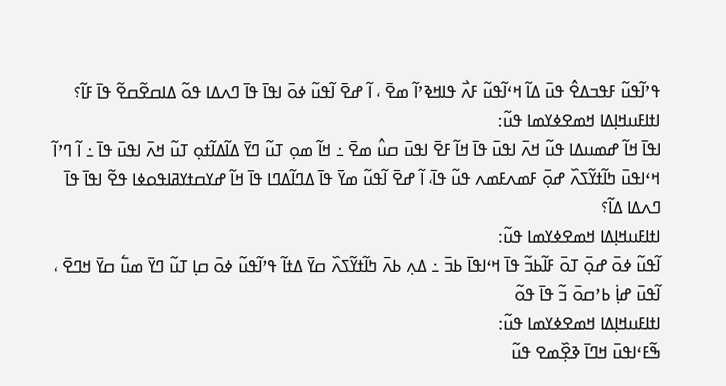ߟߴߊ߬ߟߎ߬ ߓߟߏߡߐ߮ ߟߎ߫ ߡߊ߬ ߞߵߊ߬ߟߎ߬ ߓߍ߯ ߟߊߞߢߴߊ߬ ߘߐ߫ ، ߊ߬ ߝߐ߫ ߊ߬ߟߎ߬ ߦߋ߫ ߊߟߊ߫ ߟߊ߫ ߣߍߡߊ ߟߋ߬ ߡߊߛߐ߬ߛߐ߬ ߟߊ߫ ߓߊ߬؟
ߊߙߊߓߎߞߊ߲ߡߊ ߞߘߐߦߌߘߊ ߟߎ߬:
ߊߟߊ߫ ߞߊ߬ ߝߘߎߡߊ ߟߎ߬ ߞߍ߫ ߊߟߎ߫ ߟߊ߫ ߞߊ߬ ߓߐ߫ ߊߟߎ߫ ߛߎ߮ ߘߐ߫ ߸ ߞߊ߬ ߘߋ߲ ߠߎ߬ ߣߌ߫ ߡߊ߬ߡߊ߬ߙߋ߲ ߠߎ߬ ߞߍ߫ ߊߟߎ߫ ߟߊ߫ ߸ ߊ߬ ߣߴߊ߬ ߞߵߊߟߎ߫ ߤߊ߬ߙߌ߬ߖߍ߰ ߝߋ߲߫ ߓߘߍߓߘߍ ߟߎ߬ ߟߊ߫، ߊ߬ ߝߐ߫ ߊ߬ߟߎ߬ ߘߌ߫ ߟߊ߫ ߡߣߊ߬ߡߣߊ ߟߊ߫ ߞߊ߬ ߝߌߛߙߌߥߊߟߋߦߊ ߟߐ߬ ߊߟߊ߫ ߟߊ߫ ߣߍߡߊ ߡߊ߬؟
ߊߙߊߓߎߞߊ߲ߡߊ ߞߘߐߦߌߘߊ ߟߎ߬:
ߊ߬ߟߎ߬ ߦߋ߫ ߝߋ߲߫ ߠߋ߫ ߓߊ߬ߕߏ߬ ߟߊ߫ ߞߵߊߟߊ߫ ߕߏ߫ ߸ ߡߍ߲ ߕߍ߫ ߤߊ߬ߙߌ߬ߖߍ߰ ߛߌ߫ ߡߙߊ߬ ߟߴߊ߬ߟߎ߬ ߦߋ߫ ߛߊ߲ ߠߎ߬ ߣߌ߫ ߘߎ߱ ߛߌ߫ ߞߣߐ߫ ، ߊ߬ߟߎ߫ ߝߊ߲߭ ߕߴߛߋ߫ ߏ߬ ߟߊ߫ ߟߋ߬
ߊߙߊߓߎߞߊ߲ߡߊ ߞߘߐߦߌߘߊ ߟߎ߬:
ߒ߬ߓߵߊߟߎ߫ ߞߣߊ߫ ߢߐ߲߰ߘߐ ߟߎ߬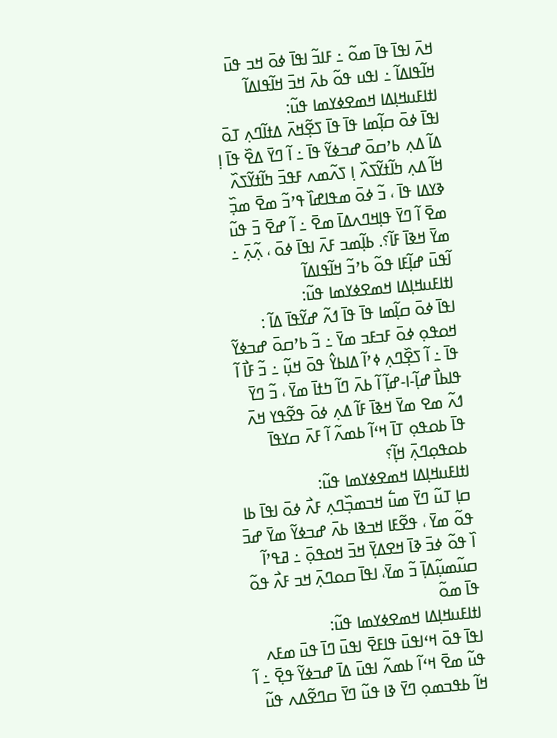ߞߍ߫ ߊߟߊ߫ ߟߊ߫ ߘߋ߬ ߸ ߓߊߏ߬ ߊߟߊ߫ ߦߋ߫ ߞߏ ߟߎ߫ ߞߊ߬ߟߊߡߊ߬ ߸ ߊߟߎ ߟߋ߬ ߕߍ߫ ߞߏ߫ ߞߊ߬ߟߊߡߊ߬
ߊߙߊߓߎߞߊ߲ߡߊ ߞߘߐߦߌߘߊ ߟߎ߬:
ߊߟߊ߫ ߦߋ߫ ߛߊ߲߬ߘߊ ߟߊ߫ ߟߊ߫ ߖߐ߲߬ߞߍ߫ ߡߙߊ߬ߣߍ߲ ߠߋ߫ ߡߊ߬ ߡߍ߲ ߕߴߛߋ߫ ߝߏߦߌ߬ ߟߊ߫ ߸ ߊ߬ ߣߌ߫ ߡߐ߰ ߟߊ߫ ߊ߲ ߞߊ߬ ߡߍ߲ ߤߊ߬ߙߌ߬ߖߍ߰ ߊ߲ ߖߍ߬ߘߍ ߓߟߏ߫ ߤߊ߬ߙߌ߬ߖߍ߰ ߢߌߡߊ ߟߊ߫ ، ߏ߬ ߦߋ߫ ߘߟߊߝߊ߰ ߟߴߏ߬ ߘߐ߫ ߘߏ߲߰ ߘߐ߫ ߊ߬ ߣߌ߫ ߟߊ߲ߞߣߍߡߊ߫ ߘߐ߫ ߸ ߊ߬ ߝߐ߫ ߏ߫ ߟߎ߬ ߘߌ߫ ߞߢߊ߫ ߓߊ߬؟. ߕߊ߲߬ߘߏ ߓߍ߫ ߊߟߊ߫ ߦߋ߫ ، ߍ߲߬ߍ߲߫ ߸ ߊ߬ߟߎ߫ ߝߊ߲߬ߓߊ ߟߋ߬ ߕߴߏ߬ ߞߊ߬ߟߊߡߊ߬
ߊߙߊߓߎߞߊ߲ߡߊ ߞߘߐߦߌߘߊ ߟߎ߬:
ߊߟߊ߫ ߦߋ߫ ߛߊ߲߬ߘߊ ߟߊ߫ ߟߊ߫ ߗߍ߬ ߝߌ߬ߟߊ߫ ߡߊ߬ : ߞߋߟߋ߲ ߦߋ߫ ߓߏߓߏ ߘߌ߫ ߸ ߏ߬ ߕߴߛߋ߫ ߝߏߦߌ߬ ߟߊ߫ ߸ ߊ߬ ߖߐ߲߰ߣߍ߲ ߦߴߊ߬ ߡߊߕߌ߮ ߟߋ߫ ߞߎ߲߬ ߸ ߏ߬ ߓߊ߯ ߊ߬ ߟߊߕߊ߯ ߝߊ߲߬-ߊ-ߝߊ߲߬ ߊ߬ ߕߍ߫ ߣߊ߬ ߤߙߊ߫ ߘߌ߫ ، ߏ߬ ߣߌ߫ ߗߍ߬ ߘߐ ߘߌ߫ ߞߢߊ߫ ߓߊ߬ ߡߍ߲ ߦߋ߫ ߟߐ߬ߟߌ ߞߍ߫ ߟߊ߫ ߕߋߟߋ߲ ߠߊ߫ ߞߵߊ߬ ߕߘߍ߬ ߊ߬ ߓߍ߫ ߛߌߟߊ߫ ߕߋߟߋ߲ߣߍ߲߫ ߞߊ߲߬؟
ߊߙߊߓߎߞߊ߲ߡߊ ߞߘߐߦߌߘߊ ߟߎ߬:
ߛߊ߲ ߠߎ߬ ߣߌ߫ ߘߎ߱ ߞߏߘߏ߲߰ߣߍ߲ ߓߍ߯ ߦߋ߫ ߊߟߊ߫ ߕߊ ߟߋ߬ ߘߌ߫ ، ߟߐ߬ߓߊ ߞߏߢߊ ߕߍ߫ ߝߏߦߌ߬ ߘߌ߫ ߝߏ߫ ߊ߰ ߟߋ߬ ߦߏ߫ ߢߊ߫ ߞߐߡߌ߲߫ ߞߏ߫ ߞߋߟߋ߲߫ ߸ ߥߟߴߊ߬ ߛߎ߬ߘߎ߲߬ߡߊ߲߫ ߏ߬ ߘߌ߫، ߊߟߊ߫ ߛߋߣߍ߲߫ ߞߏ ߓߍ߯ ߟߋ߬ ߟߊ߫ ߘߋ߬
ߊߙߊߓߎߞߊ߲ߡߊ ߞߘߐߦߌߘߊ ߟߎ߬:
ߊߟߊ߫ ߟߋ߫ ߞߵߊߟߎ߫ ߟߊߓߐ߫ ߊߟߎ߫ ߣߊ߫ ߟߎ߫ ߘߓߍ ߟߎ߬ ߘߐ߫ ߞߵߊ߬ ߕߘߍ߬ ߊߟߎ߫ ߡߊ߫ ߝߏߦߌ߬ ߟߐ߲߫ ߸ ߊ߬ ߞߊ߬ ߕߟߏߘߋ߲ ߣߌ߫ ߢߊ ߟߎ߬ ߣߌ߫ ߛߣߐ߬ߡߍ ߟߎ߬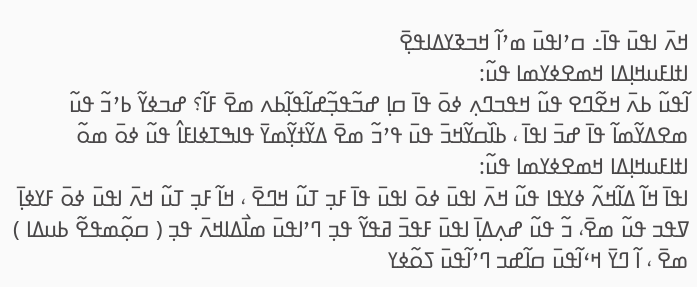ߞߍ߫ ߊߟߎ߫ ߟߊ߫߸ ߛߴߊߟߎ߫ ߘߴߊ߬ ߞߏߢߌߡߊߟߐ߲߫
ߊߙߊߓߎߞߊ߲ߡߊ ߞߘߐߦߌߘߊ ߟߎ߬:
ߊ߬ߟߎ߬ ߕߍ߫ ߞߐ߬ߣߐ ߟߎ߬ ߞߟߏߣߍ߲ ߦߋ߫ ߟߊ߫ ߛߊ߲ ߝߏ߬ߟߏ߲߬ߝߊ߬ߟߊ߲߬ߕߍ ߘߐ߫ ߓߊ߬؟ ߝߏߦߌ߬ ߕߴߏ߬ ߟߎ߬ ߘߐߡߌ߬ߘߊ߬ ߟߊ߫ ߝߏ߫ ߊߟߊ߫ ، ߕߊ߰ߛߌ߬ߞߏ߫ ߟߎ߫ ߟߴߏ߬ ߘߐ߫ ߡߌ߬ߙߌ߲߬ߘߌ߫ ߟߊߒߠߦߊߓߊ߮ ߟߎ߬ ߦߋ߫ ߘߋ߬
ߊߙߊߓߎߞߊ߲ߡߊ ߞߘߐߦߌߘߊ ߟߎ߬:
ߊߟߊ߫ ߞߊ߬ ߡߊ߬ߞߍ߬ ߦߌߟߊ ߟߎ߬ ߞߍ߫ ߊߟߎ߫ ߦߋ߫ ߊߟߎ߫ ߟߊ߫ ߓߏ߲ ߠߎ߬ ߞߣߐ߫ ، ߞߊ߬ ߓߏ߲ ߠߎ߬ ߞߍ߫ ߊߟߎ߫ ߦߋ߫ ߓߌߦߊ߲߫ ߜߟߏ ߟߎ߬ ߘߐ߫، ߏ߬ ߟߎ߬ ߝߍ߲ߡߊ߲߫ ߊߟߎ߫ ߓߟߏ߫ ߥߟߌ߬ ߟߏ߲ ߣߴߊߟߎ߫ ߘߊ߯ߡߊߞߍ߫ ߟߏ߲ ( ߛߋ߲߬ߘߟߐ߬ ߕߎߡߊ ) ߘߐ߫ ، ߊ߬ ߣߌ߫ ߞߵߊ߬ߟߎ߫ ߛߊ߬ߝߏ ߣߴߊ߬ߟߎ߫ ߖߋ߬ߦߌ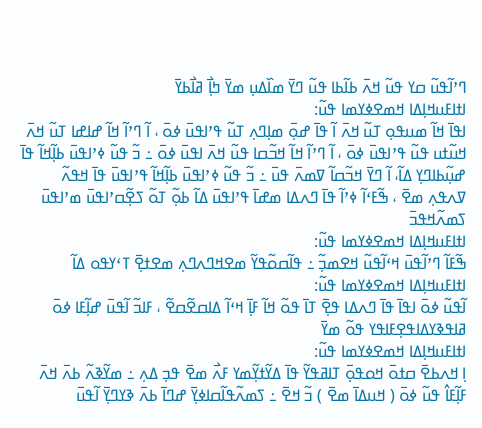ߣߴߊ߬ߟߎ߬ ߛߌ ߟߎ߬ ߞߍ߫ ߕߊ߬ߕߊ ߟߎ߬ ߣߌ߫ ߘߊ߰ߡߎ߲ ߘߌ߫ ߤߊ߲߯ ߥߊ߯ߕߌ߫
ߊߙߊߓߎߞߊ߲ߡߊ ߞߘߐߦߌߘߊ ߟߎ߬:
ߊߟߊ߫ ߞߊ߬ ߘߎߟߋ߲ ߠߎ߬ ߞߍ߫ ߊ߬ ߟߊ߫ ߝߋ߲߫ ߘߊ߲ߣߍ߲ ߠߎ߬ ߟߴߊߟߎ߫ ߦߋ߫ ، ߊ߬ ߣߴߊ߬ ߞߊ߬ ߝߊߝߊ ߠߎ߬ ߞߍ߫ ߞߎ߬ߙߎ ߟߎ߬ ߟߴߊߟߎ߫ ߦߋ߫ ، ߊ߬ ߣߴߊ߬ ߞߊ߬ ߞߏ߬ߛߊ ߟߎ߬ ߞߍ߫ ߊߟߎ߫ ߦߋ߫ ߸ ߏ߬ ߟߎ߬ ߦߴߊߟߎ߫ ߕߊ߲߬ߞߊ߬ ߟߊ߫ ߝߎ߲߬ߕߊߣߌ߲ ߡߊ߬، ߊ߬ ߣߌ߫ ߞߏ߬ߛߊ߬ ߜߘߍ߫ ߟߎ߫ ߸ ߏ߬ ߟߎ߬ ߦߴߊߟߎ߫ ߕߊ߲߬ߞߊ߬ ߟߴߊߟߎ߫ ߟߊ߫ ߞߟߍ߬ ߜߍߟߍ߲ ߘߐ߫ ، ߒ߬ߓߵߊ߬ ߦߴߊ߬ ߟߊ߫ ߣߍߡߊ ߘߝߊ߫ ߟߴߊߟߎ߫ ߡߊ߬ ߕߋ߲߬ ߠߋ߬ ߖߐ߲߬ߛߴߊߟߎ߫ ߘߴߊߟߎ߫ ߖߘߍ߬ߞߟߏ߫
ߊߙߊߓߎߞߊ߲ߡߊ ߞߘߐߦߌߘߊ ߟߎ߬:
ߒ߬ߓߊ߬ ߣߴߊ߬ߟߎ߫ ߞߵߊ߬ߟߎ߬ ߞߐߘߏ߲߬ ߸ ߟߊ߬ߛߋ߬ߟߌ߬ ߘߐߞߣߍߣߍ߲ ߘߐߙߐ߲߫ ߠߵߌߟߋ ߡߊ߬
ߊߙߊߓߎߞߊ߲ߡߊ ߞߘߐߦߌߘߊ ߟߎ߬:
ߊ߬ߟߎ߬ ߦߋ߫ ߊߟߊ߫ ߟߊ߫ ߣߍߡߊ ߟߐ߲߫ ߠߊ߫ ߟߋ߬ ߞߊ߬ ߓߊ߲߫ ߞߵߊ߬ ߡߊߛߐ߬ߛߐ߬ ، ߓߊߏ߬ ߊ߬ߟߎ߫ ߝߊ߲߬ߓߊ ߦߋ߫ ߥߊߟߢߌߡߊߟߐ߲ߓߊߟߌ ߟߋ߬ ߘߌ߫
ߊߙߊߓߎߞߊ߲ߡߊ ߞߘߐߦߌߘߊ ߟߎ߬:
ߊ߲ ߞߍߕߐ߫ ߛߙߋ߫ ߞߋߟߋ߲߫ ߠߊߥߟߌ߬ ߟߊ߫ ߡߌ߬ߙߌ߲߬ߘߌ ߓߍ߯ ߘߐ߫ ߟߏ߲ ߡߍ߲ ߸ ߘߌ߬ߢߍ߬ ߕߍ߫ ߞߍ߫ ߓߊ߲߬ߓߊ߮ ߟߎ߬ ߦߋ߫ ( ߞߎߡߊ߫ ߘߐ߫ ) ߏ߬ ߞߐ߫ ߸ ߖߘߍ߬ߟߊ߬ߛߊߦߌ߲߫ ߝߣߊ߫ ߕߍ߫ ߢߌߣߌ߲߫ ߊ߬ߟߎ߫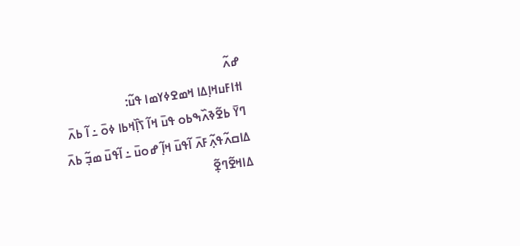ߝߍ߬
ߊߙߊߓߎߞߊ߲ߡߊ ߞߘߐߦߌߘߊ ߟߎ߬:
ߣߌ߫ ߕߐ߬ߢߍ߰ߒߕߋ ߟߎ߫ ߞߊ߬ ߖߊ߲߰ߞߕߊ ߦߋ߫ ߸ ߊ߬ ߕߍ߫ ߡߊߛߍ߬ߟߍ߲߬ߓߍ߫ ߊ߬ߟߎ߫ ߞߊ߲߬ ߝߋߎ߫ ߸ ߊ߬ߟߎ߫ ߘߏ߲߬ ߕߍ߫ ߡߊߞߐ߬ߣߐ߲߬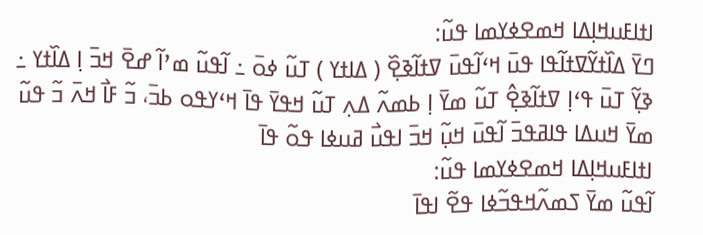ߊߙߊߓߎߞߊ߲ߡߊ ߞߘߐߦߌߘߊ ߟߎ߬:
ߣߌ߫ ߡߊ߰ߙߌ߬ߜߙߊ߬ߟߊ ߟߎ߫ ߞߵߊ߬ߟߎ߫ ߜߙߊ߬ߢߐ߲߰ ( ߡߊߙߌ ) ߠߎ߬ ߦߋ߫ ߸ ߊ߬ߟߎ߬ ߘߴߊ߬ ߝߐ߫ ߞߏ߫ ߊ߲ ߡߊ߰ߙߌ ߸ ߢߌ߲߬ ߠߎ߫ ߟߵߊ߲ ߜߙߊ߬ߢߐ߲߮ ߠߎ߬ ߘߌ߫ ߊ߲ ߕߘߍ߬ ߡߍ߲ ߠߎ߬ ߞߟߌ߫ ߟߊ߫ ߞߵߌߟߋ ߕߏ߫، ߏ߬ ߓߊ߯ ߞߍ߫ ߏ߬ ߟߎ߬ ߘߌ߫ ߞߎߡߊ ߟߊߥߟߏ߫ ߊ߬ߟߎ߫ ߞߎ߲߬ ߞߏ߫ ߊߟߎ߯ ߥߎߦߊ ߟߋ߬ ߟߊ߫
ߊߙߊߓߎߞߊ߲ߡߊ ߞߘߐߦߌߘߊ ߟߎ߬:
ߊ߬ߟߎ߬ ߘߌ߫ ߖߘߍ߬ߞߟߏ߬ߦߊ ߟߐ߬ ߊߟߊ߫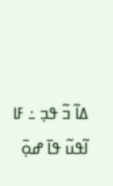ߡߊ߬ ߏ߬ ߟߏ߲ ߸ ߓߊ ߊ߬ߟߎ߬ ߟߊ߫ ߝߋ߲߫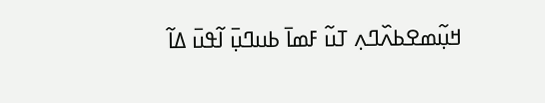ߞߎ߲߬ߘߐߕߍ߰ߣߍ߲ ߠߎ߬ ߓߘߊ߫ ߕߎߣߎ߲߫ ߊ߬ߟߎ߫ ߡߊ߬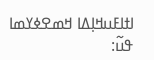ߊߙߊߓߎߞߊ߲ߡߊ ߞߘߐߦߌߘߊ ߟߎ߬: